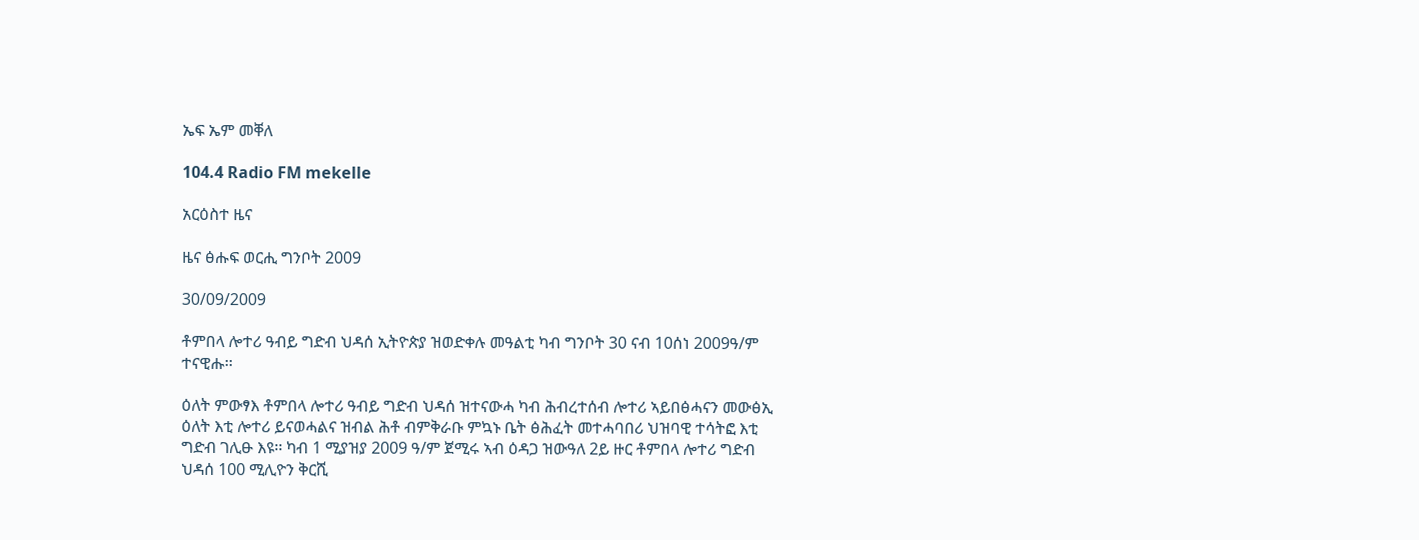ኤፍ ኤም መቐለ

104.4 Radio FM mekelle

አርዕስተ ዜና

ዜና ፅሑፍ ወርሒ ግንቦት 2009

30/09/2009

ቶምበላ ሎተሪ ዓብይ ግድብ ህዳሰ ኢትዮጵያ ዝወድቀሉ መዓልቲ ካብ ግንቦት 30 ናብ 10ሰነ 2009ዓ/ም ተናዊሑ፡፡

ዕለት ምውፃእ ቶምበላ ሎተሪ ዓብይ ግድብ ህዳሰ ዝተናውሓ ካብ ሕብረተሰብ ሎተሪ ኣይበፅሓናን መውፅኢ ዕለት እቲ ሎተሪ ይናወሓልና ዝብል ሕቶ ብምቅራቡ ምኳኑ ቤት ፅሕፈት መተሓባበሪ ህዝባዊ ተሳትፎ እቲ ግድብ ገሊፁ እዩ፡፡ ካብ 1 ሚያዝያ 2009 ዓ/ም ጀሚሩ ኣብ ዕዳጋ ዝውዓለ 2ይ ዙር ቶምበላ ሎተሪ ግድብ ህዳሰ 100 ሚሊዮን ቅርሺ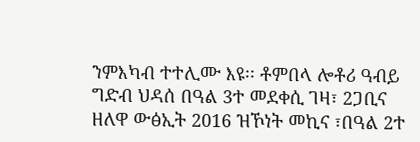ንምእካብ ተተሊሙ እዩ፡፡ ቶምበላ ሎቶሪ ዓብይ ግድብ ህዳሰ በዓል 3ተ መደቀሲ ገዛ፣ 2ጋቢና ዘለዋ ውፅኢት 2016 ዝኾነት መኪና ፣በዓል 2ተ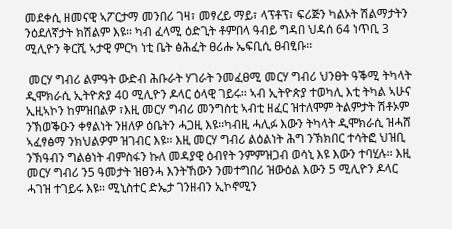መደቀሲ ዘመናዊ ኣፖርታማ መንበሪ ገዛ፣ መፃረይ ማይ፣ ላፕቶፕ፣ ፍሪጅን ካልኦት ሽልማታትን ንዕደለኛታት ክሽልም እዩ፡፡ ካብ ፈላሚ ዕድጊት ቶምበላ ዓብይ ግዳበ ህዳሰ 64 ነጥቢ 3 ሚሊዮን ቅርሺ ኣታዊ ምርካ ነቲ ቤት ፅሕፈት ፀሪሑ ኤፍቢሲ ፀብፂቡ፡፡

 መርሃ ግብሪ ልምዓት ውድብ ሕቡራት ሃገራት ንመፈፀሚ መርሃ ግብሪ ህንፀት ዓቕሚ ትካላት ዲሞክራሲ ኢትዮጵያ 40 ሚሊዮን ዶላር ዕላዊ ገይሩ፡፡ ኣብ ኢትዮጵያ ተወካሊ እቲ ትካል ኣሁና ኢዚኣኮን ከምዝበልዎ ፣እዚ መርሃ ግብሪ መንግስቲ ኣብቲ ዘፈር ዝተለሞም ትልምታት ሽቶኦም ንኽወቕዑን ቀፃልነት ንዘለዎ ዕቤትን ሓጋዚ እዩ፡፡ካብዚ ሓሊፉ እውን ትካላት ዲሞክራሲ ዝሓሸ ኣፈፃፅማ ንክህልዎም ዝገብር እዩ፡፡ እዚ መርሃ ግብሪ ልዕልነት ሕግ ንኽክበር ተሳትፎ ህዝቢ ንኽዓብን ግልፅነት ብምስፋን ኩለ መዳያዊ ዕብየት ንምምዝጋብ ወሳኒ እዩ እውን ተባሂሉ፡፡ እዚ መርሃ ግብሪ ን5 ዓመታት ዝፀንሓ እንትኸውን ንመተግበሪ ዝውዕል እውን 5 ሚሊዮን ዶላር ሓገዝ ተገይሩ እዩ፡፡ ሚኒስተር ድኤታ ገንዘብን ኢኮኖሚን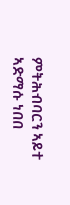ምትሕብባርን ኣይተ ኣድማሱ ነበበ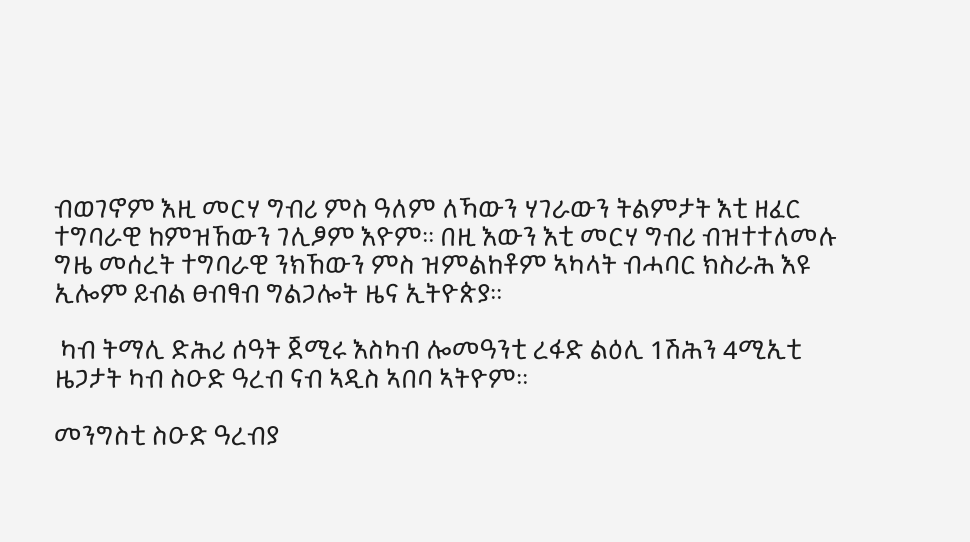ብወገኖም እዚ መርሃ ግብሪ ምስ ዓለም ለኻውን ሃገራውን ትልምታት እቲ ዘፈር ተግባራዊ ከምዝኸውን ገሊፆም እዮም፡፡ በዚ እውን እቲ መርሃ ግብሪ ብዝተተለመሉ ግዜ መሰረት ተግባራዊ ንክኸውን ምስ ዝምልከቶም ኣካላት ብሓባር ክስራሕ እዩ ኢሎም ይብል ፀብፃብ ግልጋሎት ዜና ኢትዮጵያ፡፡

 ካብ ትማሊ ድሕሪ ሰዓት ጀሚሩ እስካብ ሎመዓንቲ ረፋድ ልዕሊ 1ሽሕን 4ሚኢቲ ዜጋታት ካብ ስዑድ ዓረብ ናብ ኣዲስ ኣበባ ኣትዮም፡፡

መንግስቲ ስዑድ ዓረብያ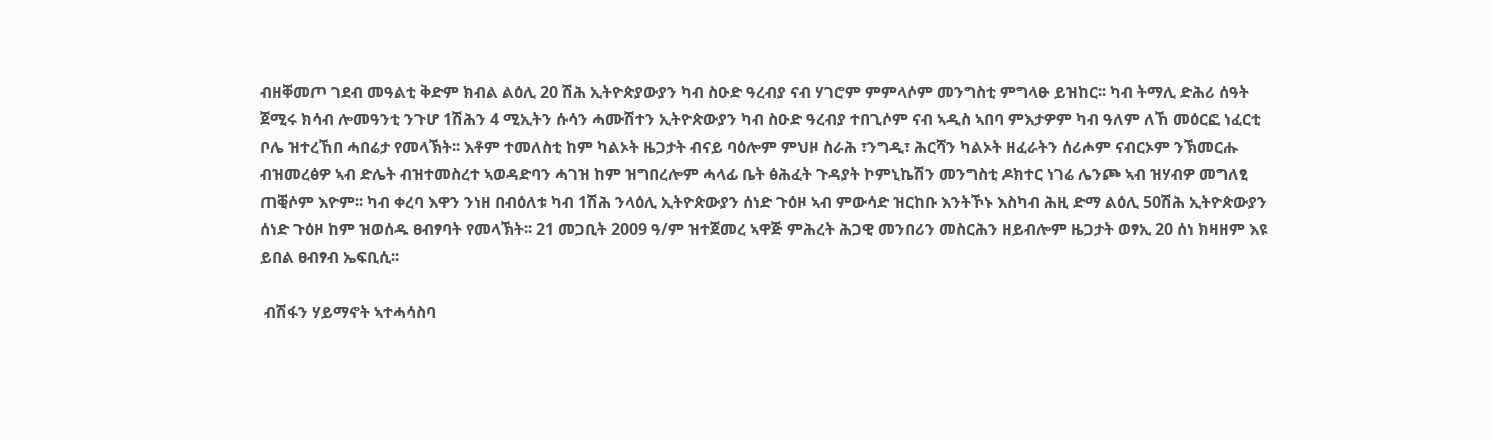ብዘቐመጦ ገደብ መዓልቲ ቅድም ክብል ልዕሊ 20 ሽሕ ኢትዮጵያውያን ካብ ስዑድ ዓረብያ ናብ ሃገሮም ምምላሶም መንግስቲ ምግላፁ ይዝከር፡፡ ካብ ትማሊ ድሕሪ ሰዓት ጀሚሩ ክሳብ ሎመዓንቲ ንጉሆ 1ሽሕን 4 ሚኢትን ሱሳን ሓሙሽተን ኢትዮጵውያን ካብ ስዑድ ዓረብያ ተበጊሶም ናብ ኣዲስ ኣበባ ምእታዎም ካብ ዓለም ለኸ መዕርፎ ነፈርቲ ቦሌ ዝተረኸበ ሓበሬታ የመላኽት፡፡ እቶም ተመለስቲ ከም ካልኦት ዜጋታት ብናይ ባዕሎም ምህዞ ስራሕ ፣ንግዲ፣ ሕርሻን ካልኦት ዘፈራትን ሰሪሖም ናብርኦም ንኽመርሑ ብዝመረፅዎ ኣብ ድሌት ብዝተመስረተ ኣወዳድባን ሓገዝ ከም ዝግበረሎም ሓላፊ ቤት ፅሕፈት ጉዳያት ኮምኒኬሽን መንግስቲ ዶክተር ነገሬ ሌንጮ ኣብ ዝሃብዎ መግለፂ ጠቒሶም እዮም፡፡ ካብ ቀረባ እዋን ንነዘ በብዕለቱ ካብ 1ሽሕ ንላዕሊ ኢትዮጵውያን ሰነድ ጉዕዞ ኣብ ምውሳድ ዝርከቡ እንትኾኑ እስካብ ሕዚ ድማ ልዕሊ 50ሽሕ ኢትዮጵውያን ሰነድ ጉዕዞ ከም ዝወሰዱ ፀብፃባት የመላኽት፡፡ 21 መጋቢት 2009 ዓ/ም ዝተጀመረ ኣዋጅ ምሕረት ሕጋዊ መንበሪን መስርሕን ዘይብሎም ዜጋታት ወፃኢ 20 ሰነ ክዛዘም እዩ ይበል ፀብፃብ ኤፍቢሲ፡፡

 ብሽፋን ሃይማኖት ኣተሓሳስባ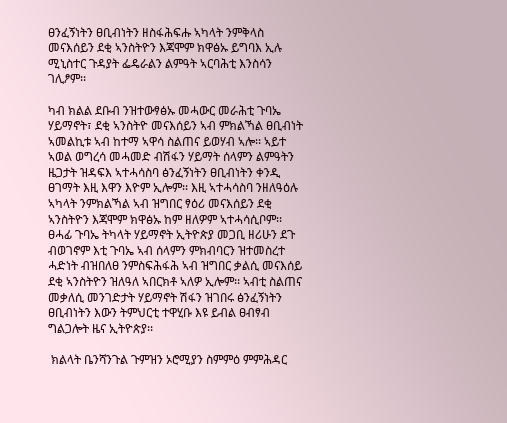ፀንፈኝነትን ፀቢብነትን ዘስፋሕፍሑ ኣካላት ንምቅላስ መናእሰይን ደቂ ኣንስትዮን እጃሞም ክዋፅኡ ይግባእ ኢሉ ሚኒስተር ጉዳያት ፌዴራልን ልምዓት ኣርባሕቲ እንስሳን ገሊፆም፡፡

ካብ ክልል ደቡብ ንዝተውፃፅኡ መሓውር መራሕቲ ጉባኤ ሃይማኖት፣ ደቂ ኣንስትዮ መናእሰይን ኣብ ምክልኻል ፀቢብነት ኣመልኪቱ ኣብ ከተማ ኣዋሳ ስልጠና ይወሃብ ኣሎ፡፡ ኣይተ ኣወል ወግረሳ መሓመድ ብሽፋን ሃይማት ሰላምን ልምዓትን ዜጋታት ዝዳፍእ ኣተሓሳስባ ፅንፈኝነትን ፀቢብነትን ቀንዲ ፀገማት እዚ እዋን እዮም ኢሎም፡፡ እዚ ኣተሓሳስባ ንዘለዓዕሉ ኣካላት ንምክልኻል ኣብ ዝግበር ፃዕሪ መናእሰይን ደቂ ኣንስትዮን እጃሞም ክዋፅኡ ከም ዘለዎም ኣተሓሳሲቦም፡፡ ፀሓፊ ጉባኤ ትካላት ሃይማኖት ኢትዮጵያ መጋቢ ዘሪሁን ደጉ ብወገኖም እቲ ጉባኤ ኣብ ሰላምን ምክብባርን ዝተመስረተ ሓድነት ብዝበለፀ ንምስፍሕፋሕ ኣብ ዝግበር ቃልሲ መናእሰይ ደቂ ኣንስትዮን ዝለዓለ ኣበርክቶ ኣለዎ ኢሎም፡፡ ኣብቲ ስልጠና መቃለሲ መንገድታት ሃይማኖት ሽፋን ዝገበሩ ፅንፈኝነትን ፀቢብነትን እውን ትምህርቲ ተዋሂቡ እዩ ይብል ፀብፃብ ግልጋሎት ዜና ኢትዮጵያ፡፡

 ክልላት ቤንሻንጉል ጉምዝን ኦሮሚያን ስምምዕ ምምሕዳር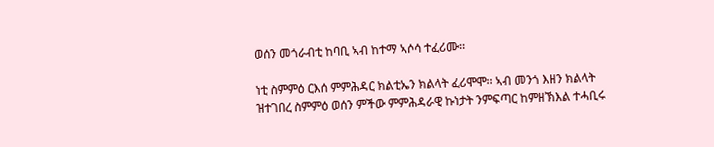ወሰን መጎራብቲ ከባቢ ኣብ ከተማ ኣሶሳ ተፈሪሙ፡፡

ነቲ ስምምዕ ርእሰ ምምሕዳር ክልቲኤን ክልላት ፈሪሞሞ፡፡ ኣብ መንጎ እዘን ክልላት ዝተገበረ ስምምዕ ወሰን ምችው ምምሕዳራዊ ኩነታት ንምፍጣር ከምዘኽእል ተሓቢሩ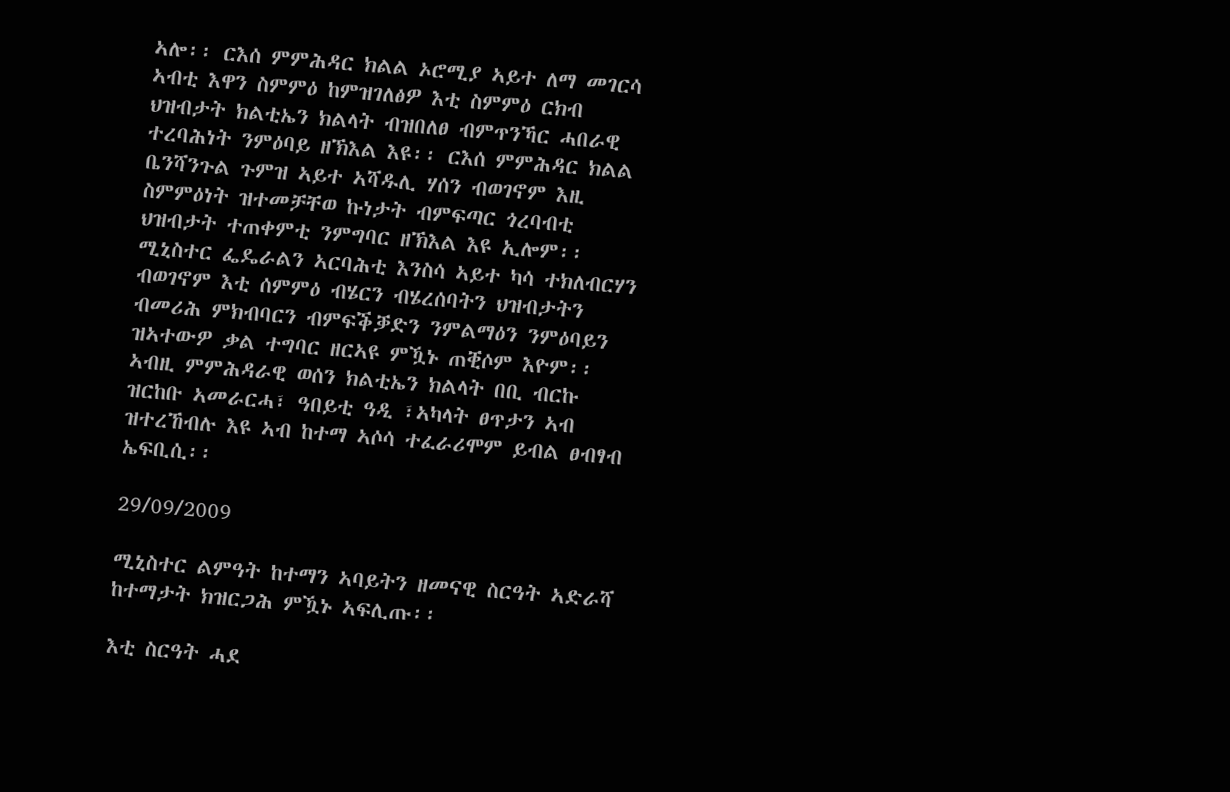ኣሎ፡፡ ርእሰ ምምሕዳር ክልል ኦሮሚያ ኣይተ ለማ መገርሳ ኣብቲ እዋን ስምምዕ ከምዝገለፅዎ እቲ ስምምዕ ርክብ ህዝብታት ክልቲኤን ክልላት ብዝበለፀ ብምጥንኻር ሓበራዊ ተረባሕነት ንምዕባይ ዘኽእል እዩ፡፡ ርእሰ ምምሕዳር ክልል ቤንሻንጉል ጉምዝ ኣይተ ኣሻዱሊ ሃሰን ብወገኖም እዚ ስምምዕነት ዝተመቻቸወ ኩነታት ብምፍጣር ጎረባብቲ ህዝብታት ተጠቀምቲ ንምግባር ዘኽእል እዩ ኢሎም፡፡ ሚኒስተር ፌዴራልን ኣርባሕቲ እንስሳ ኣይተ ካሳ ተክለብርሃን ብወገኖም እቲ ሰምምዕ ብሄርን ብሄረሰባትን ህዝብታትን ብመሪሕ ምክብባርን ብምፍቕቓድን ንምልማዕን ንምዕባይን ዝኣተውዎ ቃል ተግባር ዘርኣዩ ምዃኑ ጠቒሶም እዮም፡፡ ኣብዚ ምምሕዳራዊ ወሰን ክልቲኤን ክልላት በቢ ብርኩ ዝርከቡ ኣመራርሓ፣ ዓበይቲ ዓዲ ፣ኣካላት ፀጥታን ኣብ ዝተረኸብሉ እዩ ኣብ ከተማ ኣሶሳ ተፈራሪሞም ይብል ፀብፃብ ኤፍቢሲ፡፡

29/09/2009

ሚኒስተር ልምዓት ከተማን ኣባይትን ዘመናዊ ስርዓት ኣድራሻ ከተማታት ክዝርጋሕ ምዃኑ ኣፍሊጡ፡፡

እቲ ስርዓት ሓደ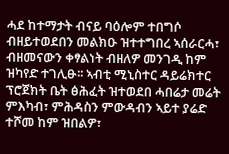ሓደ ከተማታት ብናይ ባዕሎም ተበግሶ ብዘይተወደበን መልክዑ ዝተተግበረ ኣሰራርሓ፣ ብዘመናውን ቀፃልነት ብዘለዎ መንገዲ ከም ዝካየድ ተገሊፁ፡፡ ኣብቲ ሚኒስተር ዳይሬክተር ፕሮጀክት ቤት ፅሕፈት ዝተወደበ ሓበሬታ መሬት ምእካብ፣ ምሕዳስን ምውዳብን ኣይተ ያሬድ ተሾመ ከም ዝበልዎ፣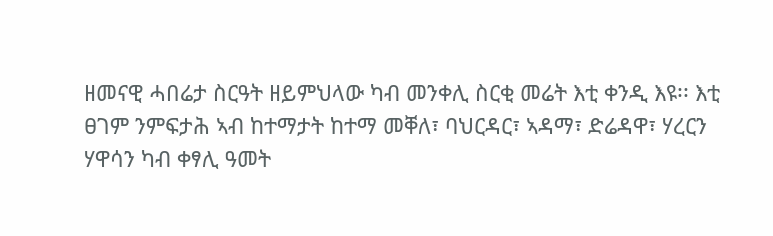ዘመናዊ ሓበሬታ ስርዓት ዘይምህላው ካብ መንቀሊ ስርቂ መሬት እቲ ቀንዲ እዩ፡፡ እቲ ፀገም ንምፍታሕ ኣብ ከተማታት ከተማ መቐለ፣ ባህርዳር፣ ኣዳማ፣ ድሬዳዋ፣ ሃረርን ሃዋሳን ካብ ቀፃሊ ዓመት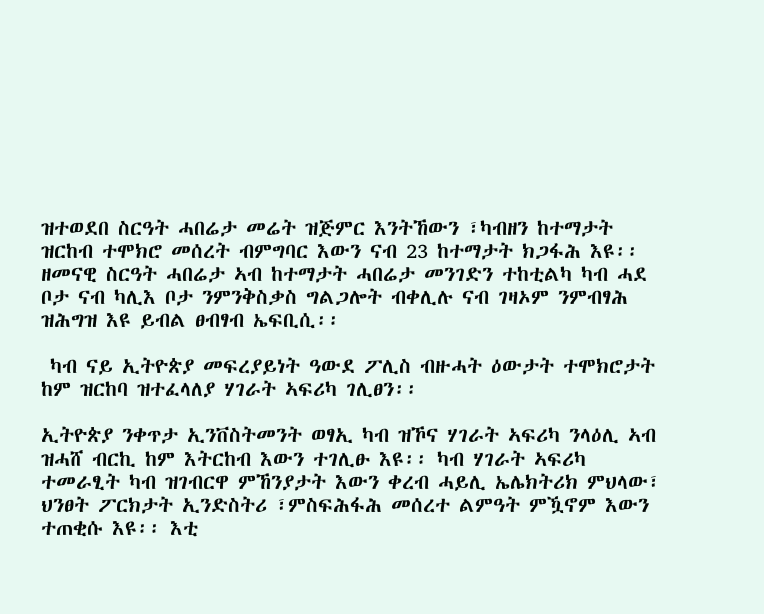ዝተወደበ ስርዓት ሓበሬታ መሬት ዝጅምር እንትኸውን ፣ካብዘን ከተማታት ዝርከብ ተሞክሮ መሰረት ብምግባር እውን ናብ 23 ከተማታት ክጋፋሕ እዩ፡፡ ዘመናዊ ስርዓት ሓበሬታ ኣብ ከተማታት ሓበሬታ መንገድን ተከቲልካ ካብ ሓደ ቦታ ናብ ካሊእ ቦታ ንምንቅስቃስ ግልጋሎት ብቀሊሉ ናብ ገዛኦም ንምብፃሕ ዝሕግዝ እዩ ይብል ፀብፃብ ኤፍቢሲ፡፡

 ካብ ናይ ኢትዮጵያ መፍረያይነት ዓውደ ፖሊስ ብዙሓት ዕውታት ተሞክሮታት ከም ዝርከባ ዝተፈላለያ ሃገራት ኣፍሪካ ገሊፀን፡፡

ኢትዮጵያ ንቀጥታ ኢንቨስትመንት ወፃኢ ካብ ዝኾና ሃገራት ኣፍሪካ ንላዕሊ ኣብ ዝሓሸ ብርኪ ከም እትርከብ እውን ተገሊፁ እዩ፡፡ ካብ ሃገራት ኣፍሪካ ተመራፂት ካብ ዝገብርዋ ምኸንያታት እውን ቀረብ ሓይሊ ኤሌክትሪክ ምህላው፣ ህንፀት ፖርክታት ኢንድስትሪ ፣ምስፍሕፋሕ መሰረተ ልምዓት ምዃኖም እውን ተጠቂሱ እዩ፡፡ እቲ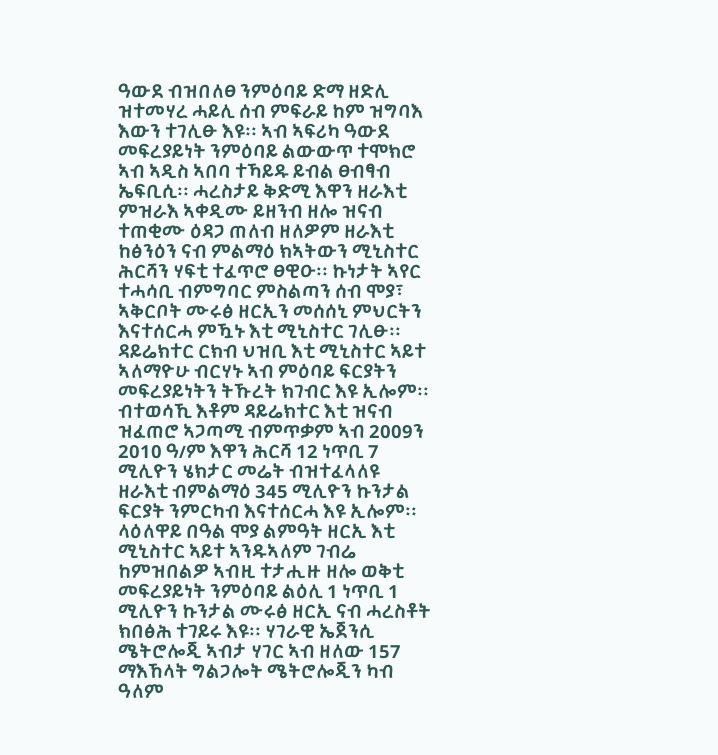ዓውደ ብዝበለፀ ንምዕባይ ድማ ዘድሊ ዝተመሃረ ሓይሊ ሰብ ምፍራይ ከም ዝግባእ እውን ተገሊፁ እዩ፡፡ ኣብ ኣፍሪካ ዓውደ መፍረያይነት ንምዕባይ ልውውጥ ተሞክሮ ኣብ ኣዲስ ኣበባ ተኻይዱ ይብል ፀብፃብ ኤፍቢሲ፡፡ ሓረስታይ ቅድሚ እዋን ዘራእቲ ምዝራእ ኣቀዲሙ ይዘንብ ዘሎ ዝናብ ተጠቂሙ ዕዳጋ ጠለብ ዘለዎም ዘራእቲ ከፅንዕን ናብ ምልማዕ ክኣትውን ሚኒስተር ሕርሻን ሃፍቲ ተፈጥሮ ፀዊዑ፡፡ ኩነታት ኣየር ተሓሳቢ ብምግባር ምስልጣን ሰብ ሞያ፣ ኣቅርቦት ሙሩፅ ዘርኢን መሰሰኒ ምህርትን እናተሰርሓ ምዃኑ እቲ ሚኒስተር ገሊፁ፡፡ዳይሬክተር ርክብ ህዝቢ እቲ ሚኒስተር ኣይተ ኣለማዮሁ ብርሃኑ ኣብ ምዕባይ ፍርያትን መፍረያይነትን ትኹረት ክገብር እዩ ኢሎም፡፡ ብተወሳኺ እቶም ዳይሬክተር እቲ ዝናብ ዝፈጠሮ ኣጋጣሚ ብምጥቃም ኣብ 2009ን 2010 ዓ/ም እዋን ሕርሻ 12 ነጥቢ 7 ሚሊዮን ሄክታር መሬት ብዝተፈላለዩ ዘራእቲ ብምልማዕ 345 ሚሊዮን ኩንታል ፍርያት ንምርካብ እናተሰርሓ እዩ ኢሎም፡፡ ላዕለዋይ በዓል ሞያ ልምዓት ዘርኢ እቲ ሚኒስተር ኣይተ ኣንዱኣለም ገብሬ ከምዝበልዎ ኣብዚ ተታሒዙ ዘሎ ወቅቲ መፍረያይነት ንምዕባይ ልዕሊ 1 ነጥቢ 1 ሚሊዮን ኩንታል ሙሩፅ ዘርኢ ናብ ሓረስቶት ክበፅሕ ተገይሩ እዩ፡፡ ሃገራዊ ኤጀንሲ ሜትሮሎጂ ኣብታ ሃገር ኣብ ዘለው 157 ማእኸላት ግልጋሎት ሜትሮሎጂን ካብ ዓለም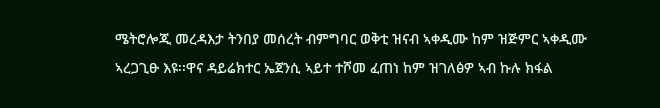ሜትሮሎጂ መረዳእታ ትንበያ መሰረት ብምግባር ወቅቲ ዝናብ ኣቀዲሙ ከም ዝጅምር ኣቀዲሙ ኣረጋጊፁ እዩ፡፡ዋና ዳይሬክተር ኤጀንሲ ኣይተ ተሾመ ፈጠነ ከም ዝገለፅዎ ኣብ ኩሉ ክፋል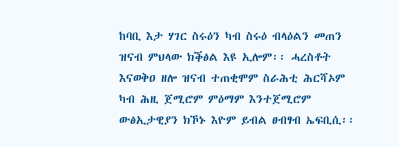ከባቢ እታ ሃገር ስሩዕን ካብ ስሩዕ ብላዕልን መጠን ዝናብ ምህላው ክቕፅል እዩ ኢሎም፡፡ ሓረስቶት እናወቅዐ ዘሎ ዝናብ ተጠቂሞም ስራሕቲ ሕርሻኦም ካብ ሕዚ ጀሚሮም ምዕማም እንተጀሚሮም ውፅኢታዊያን ክኾኑ እዮም ይብል ፀብፃብ ኤፍቢሲ፡፡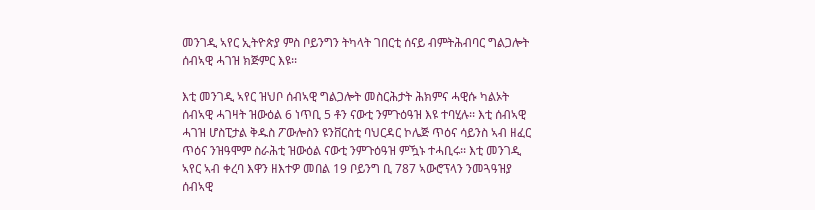መንገዲ ኣየር ኢትዮጵያ ምስ ቦይንግን ትካላት ገበርቲ ሰናይ ብምትሕብባር ግልጋሎት ሰብኣዊ ሓገዝ ክጅምር እዩ፡፡

እቲ መንገዲ ኣየር ዝህቦ ሰብኣዊ ግልጋሎት መስርሕታት ሕክምና ሓዊሱ ካልኦት ሰብኣዊ ሓገዛት ዝውዕል 6 ነጥቢ 5 ቶን ናውቲ ንምጉዕዓዝ እዩ ተባሂሉ፡፡ እቲ ሰብኣዊ ሓገዝ ሆስፒታል ቅዱስ ፖውሎስን ዩንቨርስቲ ባህርዳር ኮሌጅ ጥዕና ሳይንስ ኣብ ዘፈር ጥዕና ንዝዓሞም ስራሕቲ ዝውዕል ናውቲ ንምጉዕዓዝ ምዃኑ ተሓቢሩ፡፡ እቲ መንገዲ ኣየር ኣብ ቀረባ እዋን ዘእተዎ መበል 19 ቦይንግ ቢ 787 ኣውሮፕላን ንመጓዓዝያ ሰብኣዊ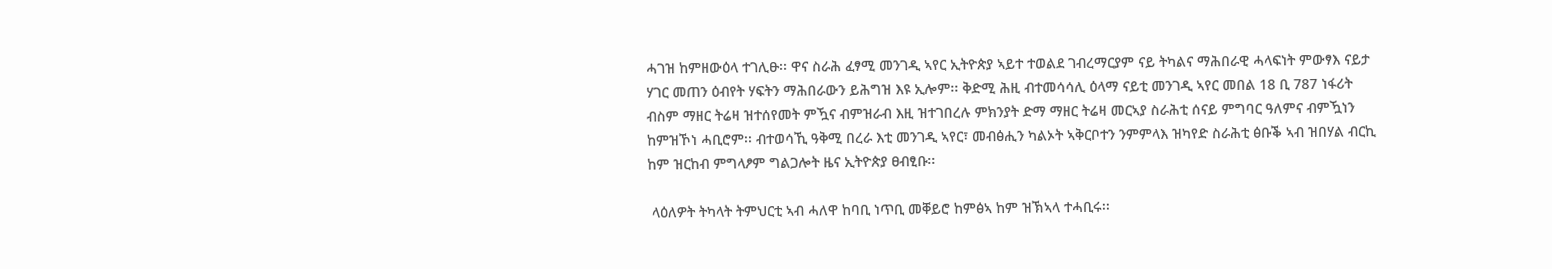ሓገዝ ከምዘውዕላ ተገሊፁ፡፡ ዋና ስራሕ ፈፃሚ መንገዲ ኣየር ኢትዮጵያ ኣይተ ተወልደ ገብረማርያም ናይ ትካልና ማሕበራዊ ሓላፍነት ምውፃእ ናይታ ሃገር መጠን ዕብየት ሃፍትን ማሕበራውን ይሕግዝ እዩ ኢሎም፡፡ ቅድሚ ሕዚ ብተመሳሳሊ ዕላማ ናይቲ መንገዲ ኣየር መበል 18 ቢ 787 ነፋሪት ብስም ማዘር ትሬዛ ዝተሰየመት ምዃና ብምዝራብ እዚ ዝተገበረሉ ምክንያት ድማ ማዘር ትሬዛ መርኣያ ስራሕቲ ሰናይ ምግባር ዓለምና ብምዃነን ከምዝኾነ ሓቢሮም፡፡ ብተወሳኺ ዓቅሚ በረራ እቲ መንገዲ ኣየር፣ መብፅሒን ካልኦት ኣቅርቦተን ንምምላእ ዝካየድ ስራሕቲ ፅቡቕ ኣብ ዝበሃል ብርኪ ከም ዝርከብ ምግላፆም ግልጋሎት ዜና ኢትዮጵያ ፀብፂቡ፡፡

 ላዕለዎት ትካላት ትምህርቲ ኣብ ሓለዋ ከባቢ ነጥቢ መቐይሮ ከምፅኣ ከም ዝኽኣላ ተሓቢሩ፡፡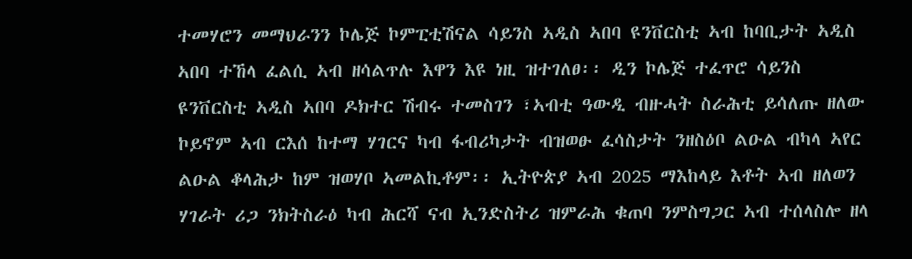ተመሃሮን መማህራንን ኮሌጅ ኮምፒቲሽናል ሳይንስ ኣዲስ ኣበባ ዩንቨርስቲ ኣብ ከባቢታት ኣዲስ ኣበባ ተኸላ ፈልሲ ኣብ ዘሳልጥሉ እዋን እዩ ነዚ ዝተገለፀ፡፡ ዲን ኮሌጅ ተፈጥሮ ሳይንስ ዩንቨርስቲ ኣዲስ ኣበባ ዶክተር ሽብሩ ተመስገን ፣ኣብቲ ዓውዲ ብዙሓት ስራሕቲ ይሳለጡ ዘለው ኮይኖም ኣብ ርእሰ ከተማ ሃገርና ካብ ፋብሪካታት ብዝወፁ ፈሳስታት ንዘስዕቦ ልዑል ብካላ ኣየር ልዑል ቆላሕታ ከም ዝወሃቦ ኣመልኪቶም፡፡ ኢትዮጵያ ኣብ 2025 ማእከላይ እቶት ኣብ ዘለወን ሃገራት ሪጋ ንክትስራዕ ካብ ሕርሻ ናብ ኢንድስትሪ ዝምራሕ ቁጠባ ንምስግጋር ኣብ ተሰላስሎ ዘላ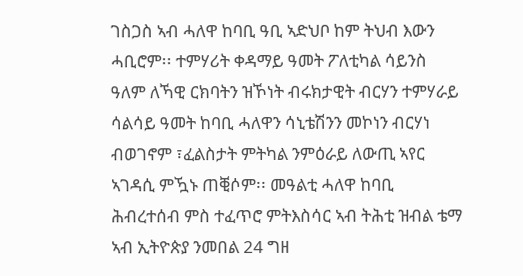ገስጋስ ኣብ ሓለዋ ከባቢ ዓቢ ኣድህቦ ከም ትህብ እውን ሓቢሮም፡፡ ተምሃሪት ቀዳማይ ዓመት ፖለቲካል ሳይንስ ዓለም ለኻዊ ርክባትን ዝኾነት ብሩክታዊት ብርሃን ተምሃራይ ሳልሳይ ዓመት ከባቢ ሓለዋን ሳኒቴሽንን መኮነን ብርሃነ ብወገኖም ፣ፈልስታት ምትካል ንምዕራይ ለውጢ ኣየር ኣገዳሲ ምዃኑ ጠቒሶም፡፡ መዓልቲ ሓለዋ ከባቢ ሕብረተሰብ ምስ ተፈጥሮ ምትእስሳር ኣብ ትሕቲ ዝብል ቴማ ኣብ ኢትዮጵያ ንመበል 24 ግዘ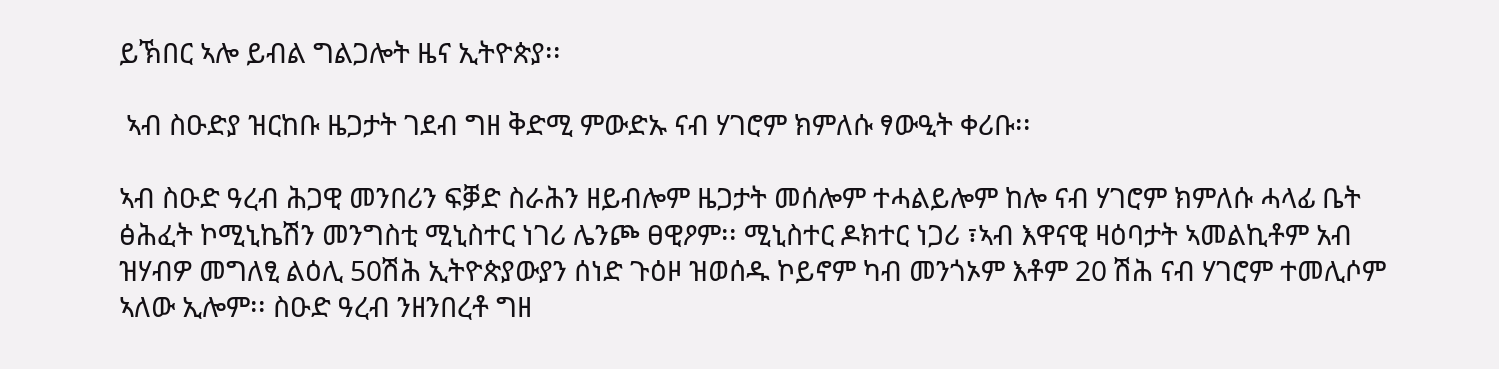ይኽበር ኣሎ ይብል ግልጋሎት ዜና ኢትዮጵያ፡፡

 ኣብ ስዑድያ ዝርከቡ ዜጋታት ገደብ ግዘ ቅድሚ ምውድኡ ናብ ሃገሮም ክምለሱ ፃውዒት ቀሪቡ፡፡

ኣብ ስዑድ ዓረብ ሕጋዊ መንበሪን ፍቓድ ስራሕን ዘይብሎም ዜጋታት መሰሎም ተሓልይሎም ከሎ ናብ ሃገሮም ክምለሱ ሓላፊ ቤት ፅሕፈት ኮሚኒኬሽን መንግስቲ ሚኒስተር ነገሪ ሌንጮ ፀዊዖም፡፡ ሚኒስተር ዶክተር ነጋሪ ፣ኣብ እዋናዊ ዛዕባታት ኣመልኪቶም አብ ዝሃብዎ መግለፂ ልዕሊ 50ሽሕ ኢትዮጵያውያን ሰነድ ጉዕዞ ዝወሰዱ ኮይኖም ካብ መንጎኦም እቶም 20 ሽሕ ናብ ሃገሮም ተመሊሶም ኣለው ኢሎም፡፡ ስዑድ ዓረብ ንዘንበረቶ ግዘ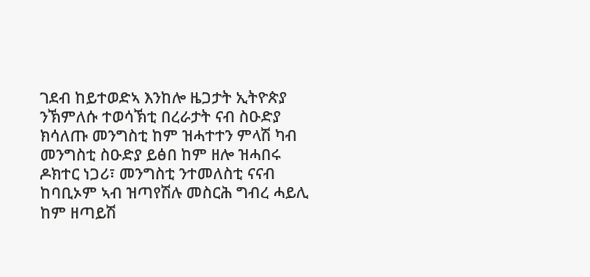ገደብ ከይተወድኣ እንከሎ ዜጋታት ኢትዮጵያ ንኽምለሱ ተወሳኽቲ በረራታት ናብ ስዑድያ ክሳለጡ መንግስቲ ከም ዝሓተተን ምላሽ ካብ መንግስቲ ስዑድያ ይፅበ ከም ዘሎ ዝሓበሩ ዶክተር ነጋሪ፣ መንግስቲ ንተመለስቲ ናናብ ከባቢኦም ኣብ ዝጣየሽሉ መስርሕ ግብረ ሓይሊ ከም ዘጣይሽ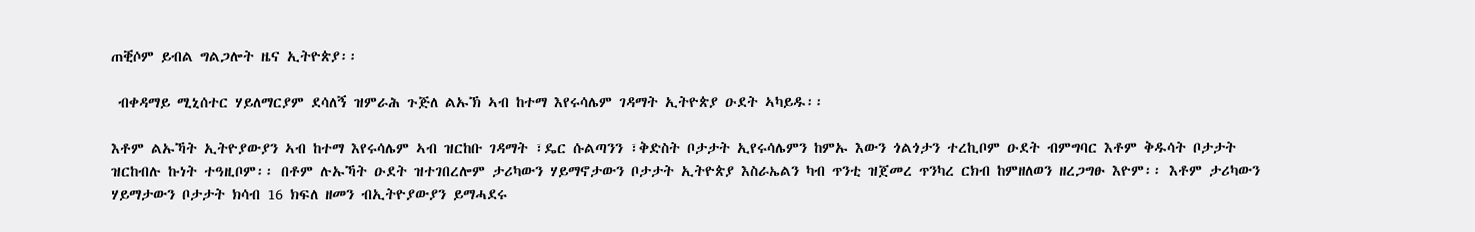ጠቒሶም ይብል ግልጋሎት ዜና ኢትዮጵያ፡፡

 ብቀዳማይ ሚኒሰተር ሃይለማርያም ደሳለኝ ዝምራሕ ጉጅለ ልኡኽ ኣብ ከተማ እየሩሳሌም ገዳማት ኢትዮጵያ ዑደት ኣካይዱ፡፡

እቶም ልኡኻት ኢትዮያውያን ኣብ ከተማ እየሩሳሌም ኣብ ዝርከቡ ገዳማት ፣ዴር ሱልጣንን ፣ቅድስት ቦታታት ኢየሩሳሌምን ከምኡ እውን ጎልጎታን ተረኪቦም ዑደት ብምግባር እቶም ቅዱሳት ቦታታት ዝርከብሉ ኩነት ተዓዚቦም፡፡ በቶም ሉኡኻት ዑደት ዝተገበረሎም ታሪካውን ሃይማኖታውን ቦታታት ኢትዮጵያ እስራኤልን ካብ ጥንቲ ዝጀመረ ጥንካረ ርክብ ከምዘለወን ዘረጋግፁ እዮም፡፡ እቶም ታሪካውን ሃይማታውን ቦታታት ክሳብ 16 ክፍለ ዘመን ብኢትዮያውያን ይማሓደሩ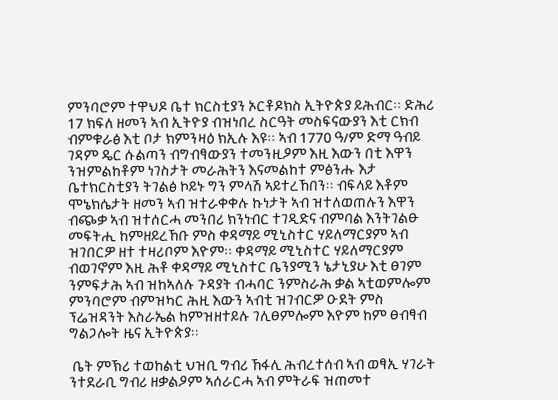ምንባሮም ተዋህዶ ቤተ ክርስቲያን ኦርቶዶክስ ኢትዮጵያ ይሕብር፡፡ ድሕሪ 17 ክፍለ ዘመን ኣብ ኢትዮያ ብዝነበረ ስርዓት መስፍናውያን እቲ ርክብ ብምቁራፅ እቲ ቦታ ክምንዛዕ ክኢሉ እዩ፡፡ ኣብ 1770 ዓ/ም ድማ ዓብይ ገዳም ዴር ሱልጣን ብግብፃውያን ተመንዚዖም እዚ እውን በቲ እዋን ንዝምልከቶም ነገስታት መራሕትን እናመልከተ ምፅንሑ እታ ቤተክርስቲያን ትገልፅ ኮይኑ ግን ምላሽ ኣይተረኸበን፡፡ ብፍላይ እቶም ሞኔክሴታት ዘመን ኣብ ዝተራቀቀሉ ኩነታት ኣብ ዝተለወጠሉን እዋን ብጭቃ ኣብ ዝተሰርሓ መንበሪ ክንነብር ተገዲድና ብምባል እንትገልፁ መፍትሒ ከምዘይረኸቡ ምስ ቀዳማይ ሚኒስተር ሃይለማርያም ኣብ ዝገበርዎ ዘተ ተዛሪቦም እዮም፡፡ ቀዳማይ ሚኒስተር ሃይለማርያም ብወገኖም እዚ ሕቶ ቀዳማይ ሚኒስተር ቤንያሚን ኔታኒያሁ እቲ ፀገም ንምፍታሕ ኣብ ዝከኣለሉ ጉዳያት ብሓባር ንምስራሕ ቃል ኣቲወምሎም ምንባሮም ብምዝካር ሕዚ እውን ኣብቲ ዝገብርዎ ዑደት ምስ ፕሬዝዳንት እስራኤል ከምዝዘተይሉ ገሊፀምሎም እዮም ከም ፀብፃብ ግልጋሎት ዜና ኢትዮጵያ፡፡

 ቤት ምኽሪ ተወከልቲ ህዝቢ ግብሪ ኸፋሊ ሕብረተሰብ ኣብ ወፃኢ ሃገራት ንተደራቢ ግብሪ ዘቃልዖም ኣሰራርሓ ኣብ ምትራፍ ዝጠመተ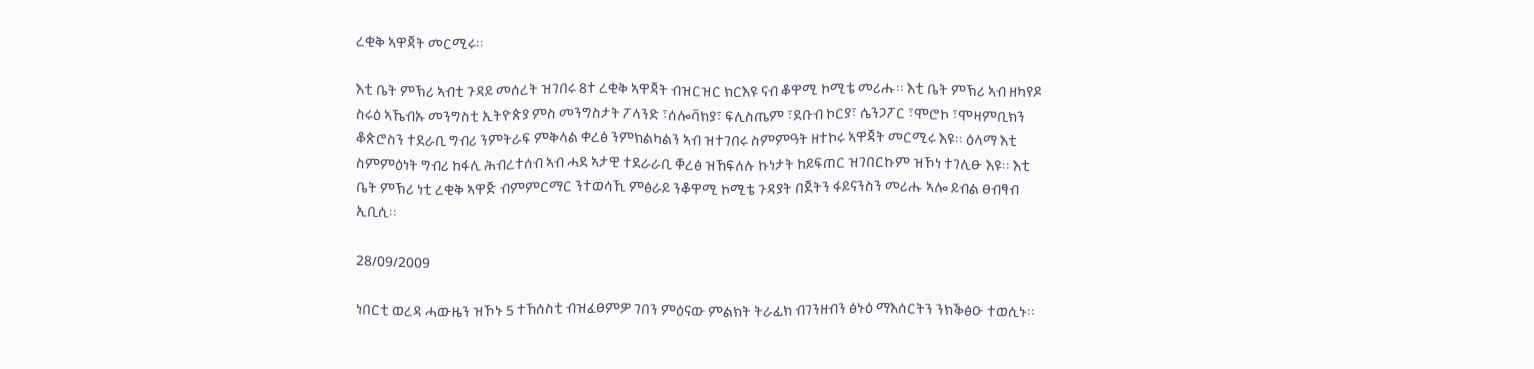ረቂቅ ኣዋጃት መርሚሩ፡፡

እቲ ቤት ምኽሪ ኣብቲ ጉዳይ መሰረት ዝገበሩ 8ተ ረቂቅ ኣዋጃት ብዝርዝር ክርእዩ ናብ ቆዋሚ ኮሚቴ መሪሑ፡፡ እቲ ቤት ምኽሪ ኣብ ዘካየዶ ስሩዕ ኣኼብኡ መንግስቲ ኢትዮጵያ ምስ መንግስታት ፖላንድ ፣ሰሎቫክያ፣ ፍሊስጤም ፣ደቡብ ኮርያ፣ ሴንጋፖር ፣ሞሮኮ ፣ሞዛምቢክን ቆጵሮስን ተደራቢ ግብሪ ንምትራፍ ምቅላል ቀረፅ ንምክልካልን ኣብ ዝተገበሩ ስምምዓት ዘተኮሩ ኣዋጃት መርሚሩ እዩ፡፡ ዕላማ እቲ ስምምዕነት ግብሪ ከፋሊ ሕብረተሰብ ኣብ ሓደ ኣታዊ ተደራራቢ ቐረፅ ዝኸፍለሉ ኩነታት ከይፍጠር ዝገበርኩም ዝኾነ ተገሊፁ እዩ፡፡ እቲ ቤት ምኽሪ ነቲ ረቂቅ ኣዋጅ ብምምርማር ንተወሳኺ ምፅራይ ንቆዋሚ ኮሚቴ ጉዳያት በጀትን ፋይናንስን መሪሑ ኣሎ ይብል ፀብፃብ ኢቢሲ፡፡

28/09/2009

ነበርቲ ወረዳ ሓውዜን ዝኾኑ 5 ተኸሰስቲ ብዝፈፀምዎ ገበን ምዕናው ምልክት ትራፊክ ብገንዘብን ፅኑዕ ማእሰርትን ንክቕፅዑ ተወሲኑ፡፡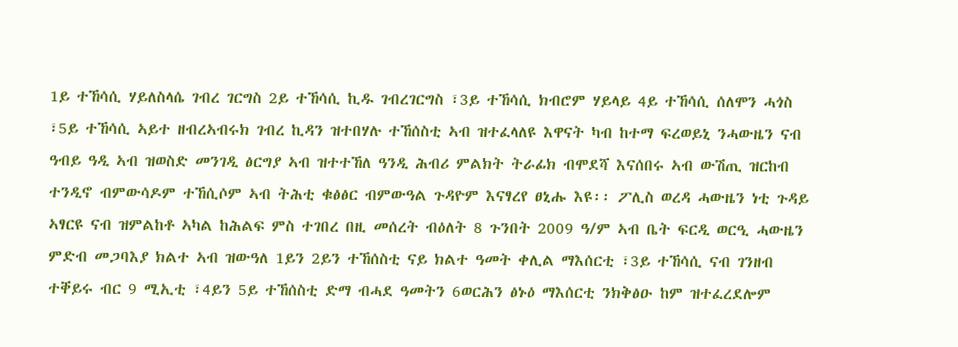1ይ ተኸሳሲ ሃይለስላሴ ገብረ ገርግስ 2ይ ተኸሳሲ ኪዱ ገብረገርግስ ፣3ይ ተኸሳሲ ክብሮም ሃይላይ 4ይ ተኸሳሲ ሰለሞን ሓጎስ ፣5ይ ተኸሳሲ ኣይተ ዘብረኣብሩክ ገብረ ኪዳን ዝተበሃሉ ተኸሰስቲ ኣብ ዝተፈላለዩ እዋናት ካብ ከተማ ፍረወይኒ ንሓውዜን ናብ ዓብይ ዓዲ ኣብ ዝወስድ መንገዲ ፅርግያ ኣብ ዝተተኸለ ዓንዲ ሕብሪ ምልክት ትራፊክ ብሞደሻ እናሰበሩ ኣብ ውሽጢ ዝርከብ ተንዲኖ ብምውሳዶም ተኸሲሶም ኣብ ትሕቲ ቁፅፅር ብምውዓል ጉዳዮም እናፃረየ ፀኒሑ እዩ፡፡ ፖሊስ ወረዳ ሓውዜን ነቲ ጉዳይ ኣፃርዩ ናብ ዝምልከቶ ኣካል ከሕልፍ ምስ ተገበረ በዚ መሰረት ብዕለት 8 ጉንበት 2009 ዓ/ም ኣብ ቤት ፍርዲ ወርዒ ሓውዜን ምድብ መጋባእያ ክልተ ኣብ ዝውዓለ 1ይን 2ይን ተኸሰስቲ ናይ ክልተ ዓመት ቀሊል ማእሰርቲ ፣3ይ ተኸሳሲ ናብ ገንዘብ ተቐይሩ ብር 9 ሚኢቲ ፣4ይን 5ይ ተኸሰስቲ ድማ ብሓደ ዓመትን 6ወርሕን ፅኑዕ ማእሰርቲ ንክቅፅዑ ከም ዝተፈረደሎም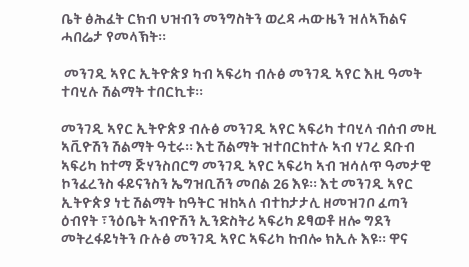ቤት ፅሕፈት ርክብ ህዝብን መንግስትን ወረዳ ሓውዜን ዝለኣኸልና ሓበሬታ የመላኽት፡፡

 መንገዲ ኣየር ኢትዮጵያ ካብ ኣፍሪካ ብሉፅ መንገዲ ኣየር እዚ ዓመት ተባሂሉ ሽልማት ተበርኪቱ፡፡

መንገዲ ኣየር ኢትዮጵያ ብሉፅ መንገዲ ኣየር ኣፍሪካ ተባሂላ ብሰብ መዚ ኣቪዮሽን ሽልማት ዓቲሩ፡፡ እቲ ሽልማት ዝተበርከተሉ ኣብ ሃገረ ደቡብ ኣፍሪካ ከተማ ጅሃንስበርግ መንገዲ ኣየር ኣፍሪካ ኣብ ዝሳለጥ ዓመታዊ ኮንፈረንስ ፋይናንስን ኤግዝቢሽን መበል 26 እዩ፡፡ እቲ መንገዲ ኣየር ኢትዮጵያ ነቲ ሽልማት ከዓትር ዝከኣለ ብተከታታሊ ዘመዝገቦ ፈጣን ዕብየት ፣ንዕቤት ኣብዮሽን ኢንድስትሪ ኣፍሪካ ይፃወቶ ዘሎ ግደን መትረፋይነትን ቡሉፅ መንገዲ ኣየር ኣፍሪካ ከብሎ ክኢሉ እዩ፡፡ ዋና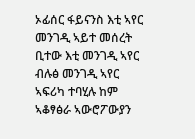ኦፊሰር ፋይናንስ እቲ ኣየር መንገዲ ኣይተ መሰረት ቢተው እቲ መንገዲ ኣየር ብሉፅ መንገዲ ኣየር ኣፍሪካ ተባሂሉ ከም ኣቆፃፅራ ኣውሮፖውያን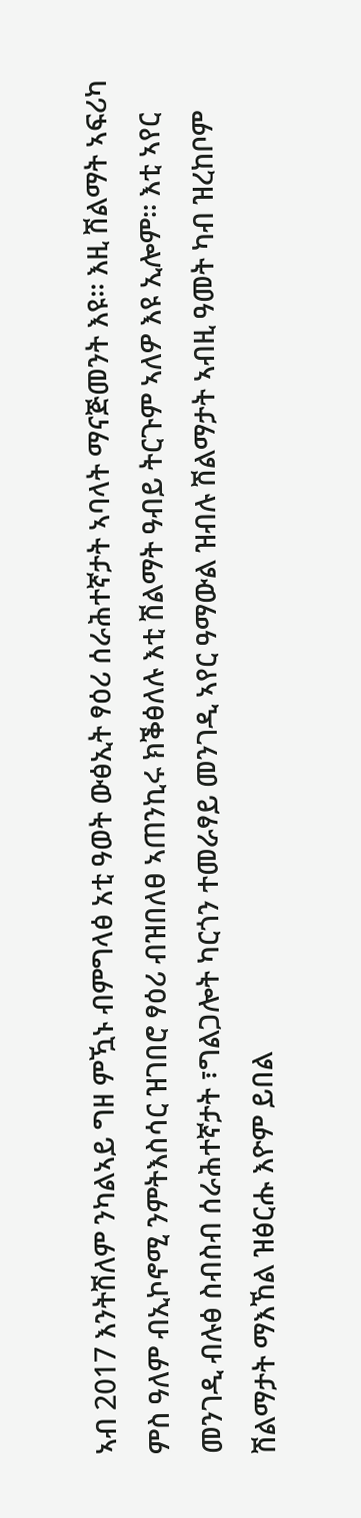ኣብ 2017 እንትሽለም ንካልኣይ ግዘ ምዃኑ ብምግላፅ አቲ ዓወት ውፅኢት ፃዕሪ ሰራሕተኛታት ኣባላት ማናጅመንት እዩ፡፡ እዚ ሽልማት ኣፍሪካ ምስ ዓለም ብኢኮኖሚ ንምትእስሳር ዝገበሮ ፃዕሪ ብዝበለፀ ኣጠንኪሩ ክቕፅለሉ እቲ ሽልማት ዓብይ ትርጉም ኣለዎ እዩ ኢሎም፡፡ እቲ ኣየር መንገዲ ብሉፅ ስብስብ ሰራሕተኛታት ፣ግልጋሎት ካርጎን ተመራፃይ መንገዲ ኣየር ዓማውል ዝብሉ ሽልማታት ኣብዚ ዓመት ካብ ዝረከቦም ሽልማታት ማእኸል ዝፅርሑ እዮም ይበል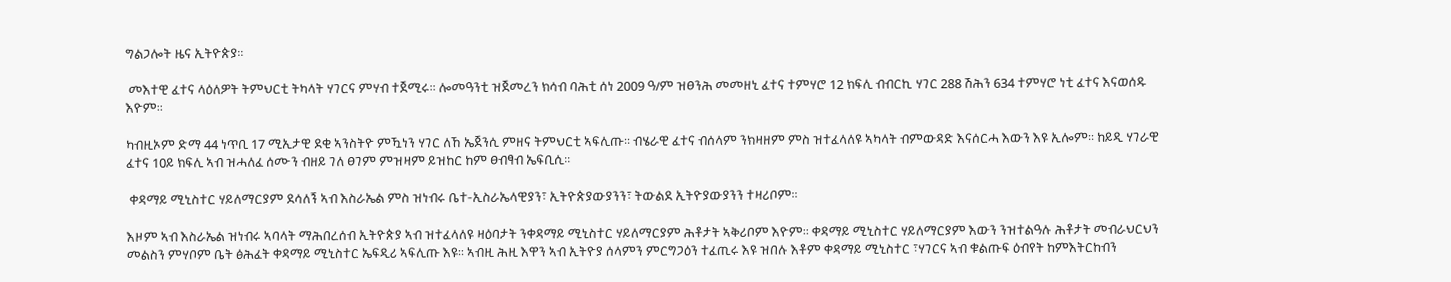ግልጋሎት ዜና ኢትዮጵያ፡፡

 መእተዊ ፈተና ላዕለዎት ትምህርቲ ትካላት ሃገርና ምሃብ ተጀሚሩ፡፡ ሎመዓንቲ ዝጀመረን ክሳብ ባሕቲ ሰነ 2009 ዓ/ም ዝፀንሕ መመዘኒ ፈተና ተምሃሮ 12 ክፍሊ ብብርኪ ሃገር 288 ሽሕን 634 ተምሃሮ ነቲ ፈተና እናወሰዱ እዮም፡፡

ካብዚኦም ድማ 44 ነጥቢ 17 ሚኢታዊ ደቂ ኣንስትዮ ምዃነን ሃገር ለኸ ኤጀንሲ ምዘና ትምህርቲ ኣፍሊጡ፡፡ ብሄራዊ ፈተና ብሰላም ንክዛዘም ምስ ዝተፈላለዩ ኣካላት ብምውዳድ እናሰርሓ እውን እዩ ኢሎም፡፡ ከይዲ ሃገራዊ ፈተና 10ይ ክፍሊ ኣብ ዝሓለፈ ሰሙን ብዘይ ገለ ፀገም ምዝዛም ይዝከር ከም ፀብፃብ ኤፍቢሲ፡፡

 ቀዳማይ ሚኒስተር ሃይለማርያም ደሳለኝ ኣብ እስራኤል ምስ ዝነብሩ ቤተ-ኢስራኤላዊያን፣ ኢትዮጵያውያንን፣ ትውልደ ኢትዮያውያንን ተዛሪቦም፡፡

እዞም ኣብ እስራኤል ዝነብሩ ኣባላት ማሕበረሰብ ኢትዮጵያ ኣብ ዝተፈላለዩ ዛዕባታት ንቀዳማይ ሚኒስተር ሃይለማርያም ሕቶታት ኣቅሪቦም እዮም፡፡ ቀዳማይ ሚኒስተር ሃይለማርያም እውን ንዝተልዓሉ ሕቶታት መብራህርህን መልስን ምሃቦም ቤት ፅሕፈት ቀዳማይ ሚኒስተር ኤፍዲሪ ኣፍሊጡ እዩ፡፡ ኣብዚ ሕዚ እዋን ኣብ ኢትዮያ ሰላምን ምርግጋዕን ተፈጢሩ እዩ ዝበሉ እቶም ቀዳማይ ሚኒስተር ፣ሃገርና ኣብ ቁልጡፍ ዕብየት ከምእትርከብን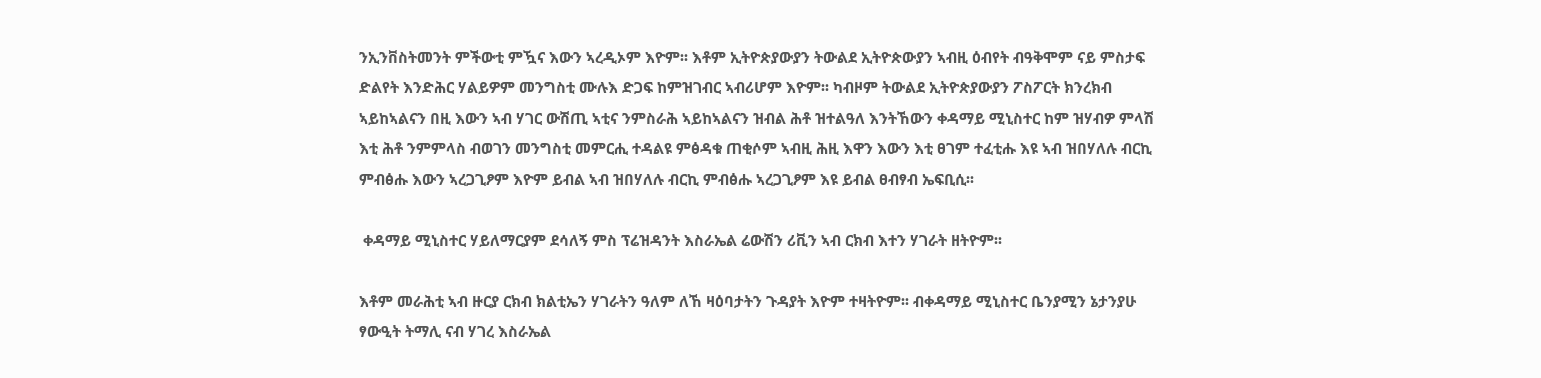ንኢንቨስትመንት ምችውቲ ምዃና እውን ኣረዲኦም እዮም፡፡ እቶም ኢትዮጵያውያን ትውልደ ኢትዮጵውያን ኣብዚ ዕብየት ብዓቅሞም ናይ ምስታፍ ድልየት እንድሕር ሃልይዎም መንግስቲ ሙሉእ ድጋፍ ከምዝገብር ኣብሪሆም እዮም፡፡ ካብዞም ትውልደ ኢትዮጵያውያን ፖስፖርት ክንረክብ ኣይከኣልናን በዚ እውን ኣብ ሃገር ውሽጢ ኣቲና ንምስራሕ ኣይከኣልናን ዝብል ሕቶ ዝተልዓለ እንትኸውን ቀዳማይ ሚኒስተር ከም ዝሃብዎ ምላሽ እቲ ሕቶ ንምምላስ ብወገን መንግስቲ መምርሒ ተዳልዩ ምፅዳቁ ጠቂሶም ኣብዚ ሕዚ እዋን እውን እቲ ፀገም ተፈቲሑ እዩ ኣብ ዝበሃለሉ ብርኪ ምብፅሑ እውን ኣረጋጊፆም እዮም ይብል ኣብ ዝበሃለሉ ብርኪ ምብፅሑ ኣረጋጊፆም እዩ ይብል ፀብፃብ ኤፍቢሲ፡፡

 ቀዳማይ ሚኒስተር ሃይለማርያም ደሳለኝ ምስ ፕሬዝዳንት እስራኤል ሬውሽን ሪቪን ኣብ ርክብ እተን ሃገራት ዘትዮም፡፡

እቶም መራሕቲ ኣብ ዙርያ ርክብ ክልቲኤን ሃገራትን ዓለም ለኸ ዛዕባታትን ጉዳያት እዮም ተዛትዮም፡፡ ብቀዳማይ ሚኒስተር ቤንያሚን ኔታንያሁ ፃውዒት ትማሊ ናብ ሃገረ እስራኤል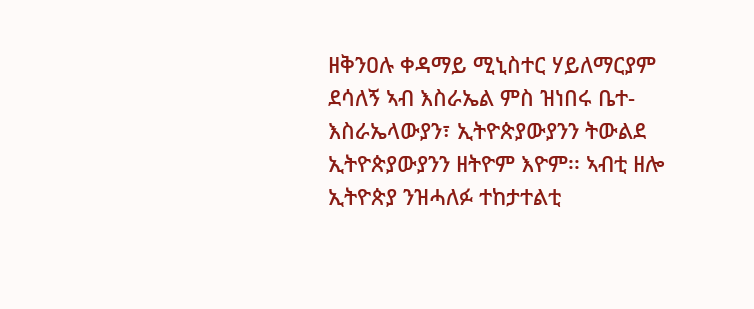ዘቅንዐሉ ቀዳማይ ሚኒስተር ሃይለማርያም ደሳለኝ ኣብ እስራኤል ምስ ዝነበሩ ቤተ-እስራኤላውያን፣ ኢትዮጵያውያንን ትውልደ ኢትዮጵያውያንን ዘትዮም እዮም፡፡ ኣብቲ ዘሎ ኢትዮጵያ ንዝሓለፉ ተከታተልቲ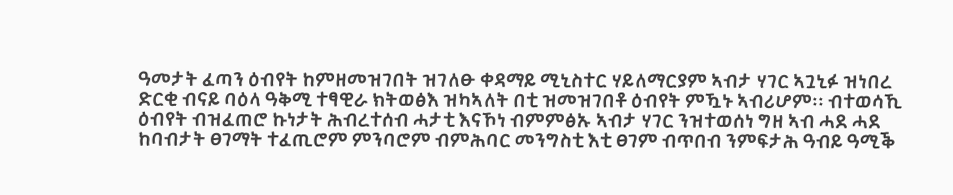ዓመታት ፈጣን ዕብየት ከምዘመዝገበት ዝገለፁ ቀዳማይ ሚኒስተር ሃይለማርያም ኣብታ ሃገር ኣጓኒፉ ዝነበረ ድርቂ ብናይ ባዕላ ዓቅሚ ተፃዊራ ክትወፅእ ዝካኣለት በቲ ዝመዝገበቶ ዕብየት ምዃኑ ኣብሪሆም፡፡ ብተወሳኺ ዕብየት ብዝፈጠሮ ኩነታት ሕብረተሰብ ሓታቲ እናኾነ ብምምፅኡ ኣብታ ሃገር ንዝተወሰነ ግዘ ኣብ ሓደ ሓደ ከባብታት ፀገማት ተፈጢሮም ምንባሮም ብምሕባር መንግስቲ እቲ ፀገም ብጥበብ ንምፍታሕ ዓብይ ዓሚቕ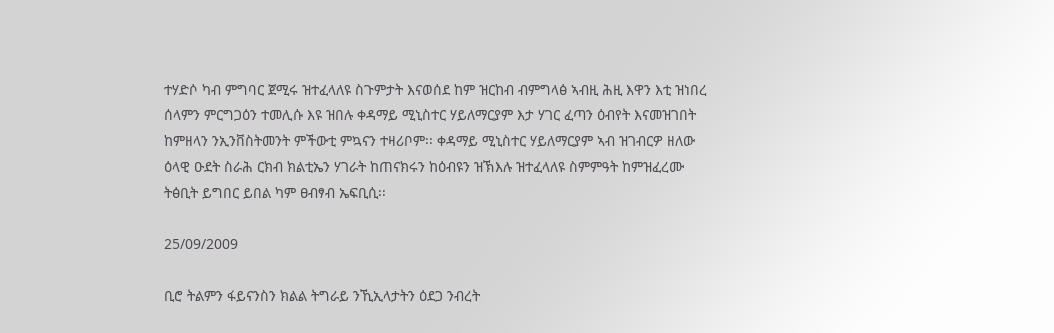ተሃድሶ ካብ ምግባር ጀሚሩ ዝተፈላለዩ ስጉምታት እናወሰደ ከም ዝርከብ ብምግላፅ ኣብዚ ሕዚ እዋን እቲ ዝነበረ ሰላምን ምርግጋዕን ተመሊሱ እዩ ዝበሉ ቀዳማይ ሚኒስተር ሃይለማርያም እታ ሃገር ፈጣን ዕብየት እናመዝገበት ከምዘላን ንኢንቨስትመንት ምችውቲ ምኳናን ተዛሪቦም፡፡ ቀዳማይ ሚኒስተር ሃይለማርያም ኣብ ዝገብርዎ ዘለው ዕላዊ ዑደት ስራሕ ርክብ ክልቲኤን ሃገራት ከጠናክሩን ከዕብዩን ዝኽእሉ ዝተፈላለዩ ስምምዓት ከምዝፈረሙ ትፅቢት ይግበር ይበል ካም ፀብፃብ ኤፍቢሲ፡፡

25/09/2009

ቢሮ ትልምን ፋይናንስን ክልል ትግራይ ንኺኢላታትን ዕደጋ ንብረት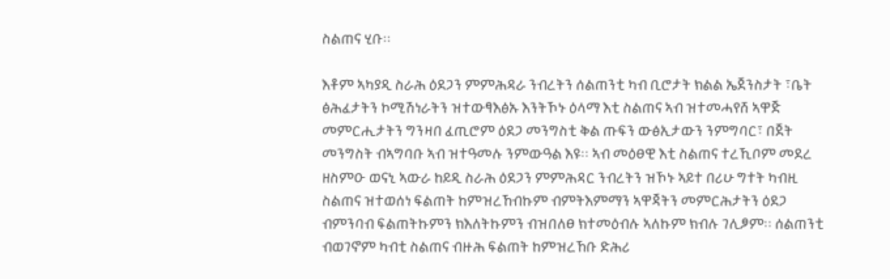ስልጠና ሂቡ፡፡

እቶም ኣካያዲ ስራሕ ዕደጋን ምምሕዳራ ንብረትን ሰልጠንቲ ካብ ቢሮታት ክልል ኤጀንስታት ፣ቤት ፅሕፈታትን ኮሚሽነራትን ዝተውፃእፅኡ እንትኾኑ ዕላማ እቲ ስልጠና ኣብ ዝተመሓየሸ ኣዋጅ መምርሒታትን ግንዛበ ፈጢሮም ዕደጋ መንግስቲ ቅል ጡፍን ውፅኢታውን ንምግባር፣ በጀት መንግስት ብኣግባቡ ኣብ ዝተዓመሉ ንምውዓል እዩ፡፡ ኣብ መዕፀዊ እቲ ስልጠና ተረኺቦም መደረ ዘስምዑ ወናኒ ኣውራ ከይዲ ስራሕ ዕደጋን ምምሕዳር ንብረትን ዝኾኑ ኣይተ በሪሁ ግተት ካብዚ ስልጠና ዝተወሰነ ፍልጠት ከምዝረኸብኩም ብምትእምማን ኣዋጃትን መምርሕታትን ዕደጋ ብምንባብ ፍልጠትኩምን ክእለትኩምን ብዝበለፀ ክተመዕብሉ ኣለኩም ክብሉ ገሊፆም፡፡ ሰልጠንቲ ብወገኖም ካብቲ ስልጠና ብዙሕ ፍልጠት ከምዝረኸቡ ድሕሪ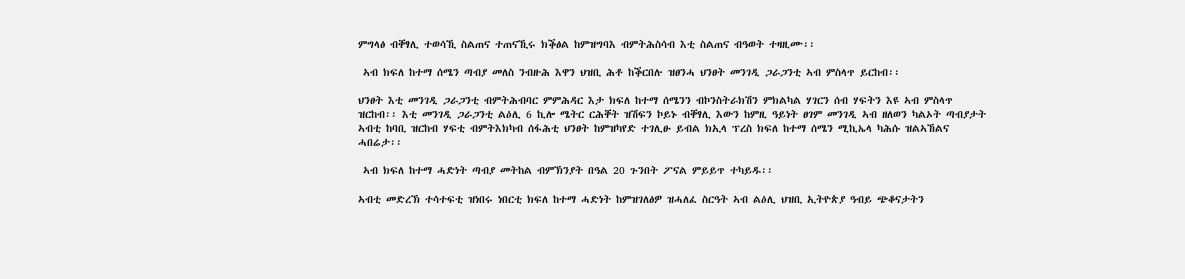ምግላፅ ብቐፃሊ ተወሳኺ ስልጠና ተጠናኺሩ ክቕፅል ከምዝግባእ ብምትሕስሳብ እቲ ስልጠና ብዓወት ተዛዚሙ፡፡

 ኣብ ክፍለ ከተማ ሰሜን ጣብያ መለስ ንብዙሕ እዋን ህዝቢ ሕቶ ከቕርበሉ ዝፀንሓ ህንፀት መንገዲ ጋራጋንቲ ኣብ ምስላጥ ይርከብ፡፡

ህንፀት እቲ መንገዲ ጋራጋንቲ ብምትሕብባር ምምሕዳር እታ ክፍለ ከተማ ሰሜንን ብኮንስትራክሽን ምክልካል ሃገርን ሰብ ሃፍትን እዩ ኣብ ምስላጥ ዝርከብ፡፡ እቲ መንገዲ ጋራጋንቲ ልዕሊ 6 ኪሎ ሜትር ርሕቐት ዝሽፍን ኮይኑ ብቐፃሊ እውን ከምዚ ዓይነት ፀገም መንገዲ ኣብ ዘለወን ካልኦት ጣብያታት ኣብቲ ከባቢ ዝርከብ ሃፍቲ ብምትእክካብ ሰፋሕቲ ህንፀት ከምዝካየድ ተገሊፁ ይብል ክኢላ ፕረስ ክፍለ ከተማ ሰሜን ሚኪኤላ ካሕሱ ዝልኣኸልና ሓበሬታ፡፡

 ኣብ ክፍለ ከተማ ሓድነት ጣብያ መትከል ብምኽንያት በዓል 20 ጉንበት ፖናል ምይይጥ ተካይዱ፡፡

ኣብቲ መድረኽ ተሳተፍቲ ዝነበሩ ነበርቲ ክፍለ ከተማ ሓድነት ከምዝገለፅዎ ዝሓለፈ ስርዓት ኣብ ልዕሊ ህዝቢ ኢትዮጵያ ዓብይ ጭቆናታትን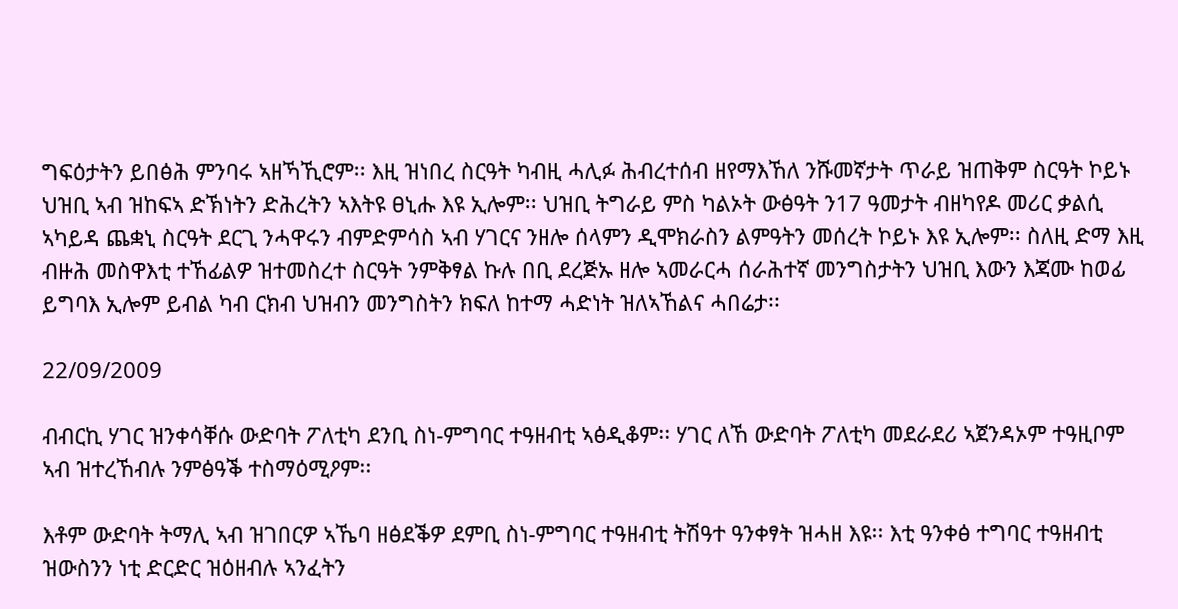ግፍዕታትን ይበፅሕ ምንባሩ ኣዘኻኺሮም፡፡ እዚ ዝነበረ ስርዓት ካብዚ ሓሊፉ ሕብረተሰብ ዘየማእኸለ ንሹመኛታት ጥራይ ዝጠቅም ስርዓት ኮይኑ ህዝቢ ኣብ ዝከፍኣ ድኽነትን ድሕረትን ኣእትዩ ፀኒሑ እዩ ኢሎም፡፡ ህዝቢ ትግራይ ምስ ካልኦት ውፅዓት ን17 ዓመታት ብዘካየዶ መሪር ቃልሲ ኣካይዳ ጨቋኒ ስርዓት ደርጊ ንሓዋሩን ብምድምሳስ ኣብ ሃገርና ንዘሎ ሰላምን ዲሞክራስን ልምዓትን መሰረት ኮይኑ እዩ ኢሎም፡፡ ስለዚ ድማ እዚ ብዙሕ መስዋእቲ ተኸፊልዎ ዝተመስረተ ስርዓት ንምቅፃል ኩሉ በቢ ደረጅኡ ዘሎ ኣመራርሓ ሰራሕተኛ መንግስታትን ህዝቢ እውን እጃሙ ከወፊ ይግባእ ኢሎም ይብል ካብ ርክብ ህዝብን መንግስትን ክፍለ ከተማ ሓድነት ዝለኣኸልና ሓበሬታ፡፡

22/09/2009

ብብርኪ ሃገር ዝንቀሳቐሱ ውድባት ፖለቲካ ደንቢ ስነ-ምግባር ተዓዘብቲ ኣፅዲቆም፡፡ ሃገር ለኸ ውድባት ፖለቲካ መደራደሪ ኣጀንዳኦም ተዓዚቦም ኣብ ዝተረኸብሉ ንምፅዓቕ ተስማዕሚዖም፡፡

እቶም ውድባት ትማሊ ኣብ ዝገበርዎ ኣኼባ ዘፅደቕዎ ደምቢ ስነ-ምግባር ተዓዘብቲ ትሽዓተ ዓንቀፃት ዝሓዘ እዩ፡፡ እቲ ዓንቀፅ ተግባር ተዓዘብቲ ዝውስንን ነቲ ድርድር ዝዕዘብሉ ኣንፈትን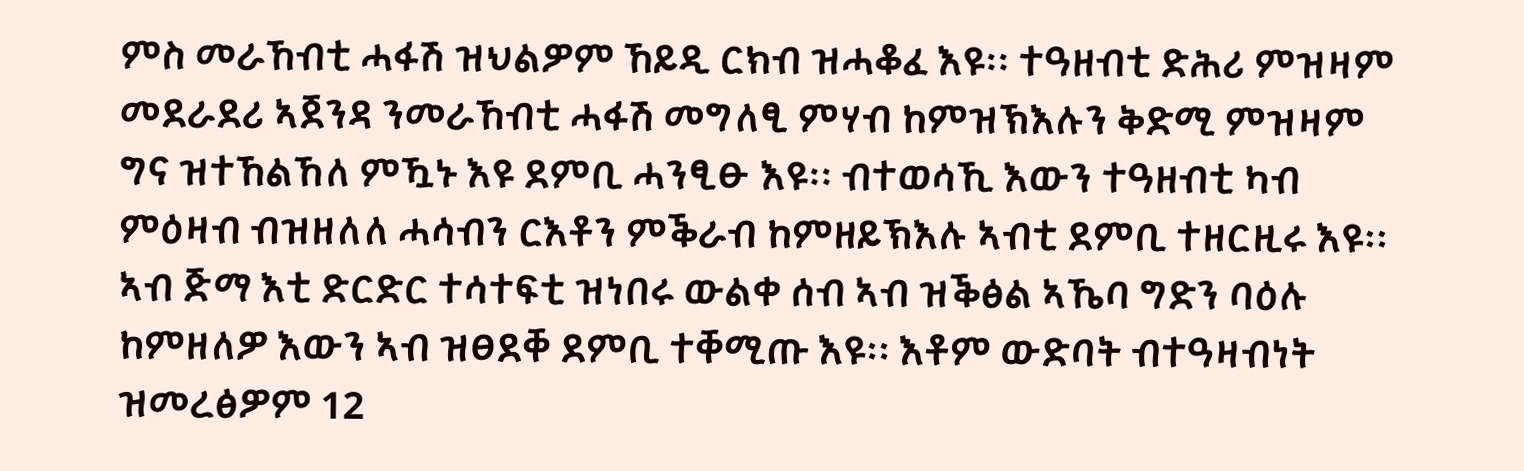ምስ መራኸብቲ ሓፋሽ ዝህልዎም ኸይዲ ርክብ ዝሓቆፈ እዩ፡፡ ተዓዘብቲ ድሕሪ ምዝዛም መደራደሪ ኣጀንዳ ንመራኸብቲ ሓፋሽ መግለፂ ምሃብ ከምዝኽእሉን ቅድሚ ምዝዛም ግና ዝተኸልኸለ ምዃኑ እዩ ደምቢ ሓንፂፁ እዩ፡፡ ብተወሳኺ እውን ተዓዘብቲ ካብ ምዕዛብ ብዝዘለለ ሓሳብን ርእቶን ምቕራብ ከምዘይኽእሉ ኣብቲ ደምቢ ተዘርዚሩ እዩ፡፡ ኣብ ጅማ እቲ ድርድር ተሳተፍቲ ዝነበሩ ውልቀ ሰብ ኣብ ዝቕፅል ኣኼባ ግድን ባዕሉ ከምዘለዎ እውን ኣብ ዝፀደቐ ደምቢ ተቐሚጡ እዩ፡፡ እቶም ውድባት ብተዓዛብነት ዝመረፅዎም 12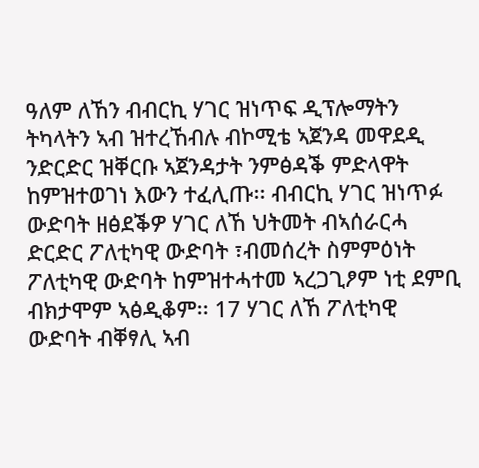ዓለም ለኸን ብብርኪ ሃገር ዝነጥፍ ዲፕሎማትን ትካላትን ኣብ ዝተረኸብሉ ብኮሚቴ ኣጀንዳ መዋደዲ ንድርድር ዝቐርቡ ኣጀንዳታት ንምፅዳቕ ምድላዋት ከምዝተወገነ እውን ተፈሊጡ፡፡ ብብርኪ ሃገር ዝነጥፉ ውድባት ዘፅደቕዎ ሃገር ለኸ ህትመት ብኣሰራርሓ ድርድር ፖለቲካዊ ውድባት ፣ብመሰረት ስምምዕነት ፖለቲካዊ ውድባት ከምዝተሓተመ ኣረጋጊፆም ነቲ ደምቢ ብክታሞም ኣፅዲቆም፡፡ 17 ሃገር ለኸ ፖለቲካዊ ውድባት ብቐፃሊ ኣብ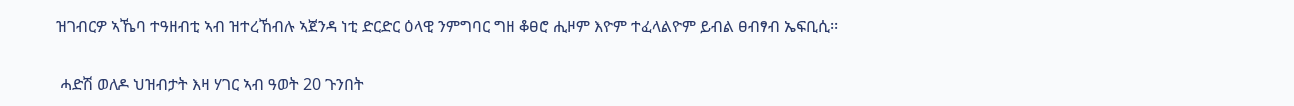ዝገብርዎ ኣኼባ ተዓዘብቲ ኣብ ዝተረኸብሉ ኣጀንዳ ነቲ ድርድር ዕላዊ ንምግባር ግዘ ቆፀሮ ሒዞም እዮም ተፈላልዮም ይብል ፀብፃብ ኤፍቢሲ፡፡

 ሓድሽ ወለዶ ህዝብታት እዛ ሃገር ኣብ ዓወት 20 ጉንበት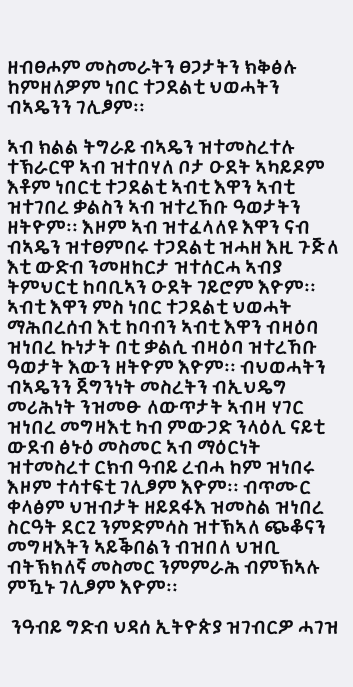ዘብፀሖም መስመራትን ፀጋታትን ክቅፅሉ ከምዘለዎም ነበር ተጋደልቲ ህወሓትን ብኣዴንን ገሊፆም፡፡

ኣብ ክልል ትግራይ ብኣዴን ዝተመስረተሉ ተኽራርዋ ኣብ ዝተበሃለ ቦታ ዑደት ኣካይዶም እቶም ነበርቲ ተጋደልቲ ኣብቲ እዋን ኣብቲ ዝተገበረ ቃልስን ኣብ ዝተረኸቡ ዓወታትን ዘትዮም፡፡ እዞም ኣብ ዝተፈላለዩ እዋን ናብ ብኣዴን ዝተፀምበሩ ተጋደልቲ ዝሓዘ እዚ ጉጅለ እቲ ውድብ ንመዘከርታ ዝተሰርሓ ኣብያ ትምህርቲ ከባቢኣን ዑደት ገይሮም እዮም፡፡ ኣብቲ እዋን ምስ ነበር ተጋደልቲ ህወሓት ማሕበረሰብ እቲ ከባብን ኣብቲ እዋን ብዛዕባ ዝነበረ ኩነታት በቲ ቃልሲ ብዛዕባ ዝተረኸቡ ዓወታት እውን ዘትዮም እዮም፡፡ ብህወሓትን ብኣዴንን ጀግንነት መስረትን ብኢህዴግ መሪሕነት ንዝመፁ ለውጥታት ኣብዛ ሃገር ዝነበረ መግዛእቲ ካብ ምውጋድ ንላዕሊ ናይቲ ውደብ ፅኑዕ መስመር ኣብ ማዕርነት ዝተመስረተ ርክብ ዓብይ ረብሓ ከም ዝነበሩ እዞም ተሳተፍቲ ገሊፆም እዮም፡፡ ብጥሙር ቀላፅም ህዝብታት ዘይደፋእ ዝመስል ዝነበረ ስርዓት ደርጊ ንምድምሳስ ዝተኽኣለ ጭቆናን መግዛእትን ኣይቕበልን ብዝበለ ህዝቢ ብትኽክለኛ መስመር ንምምራሕ ብምኽኣሉ ምዃኑ ገሊፆም እዮም፡፡

 ንዓብይ ግድብ ህዳሰ ኢትዮጵያ ዝገብርዎ ሓገዝ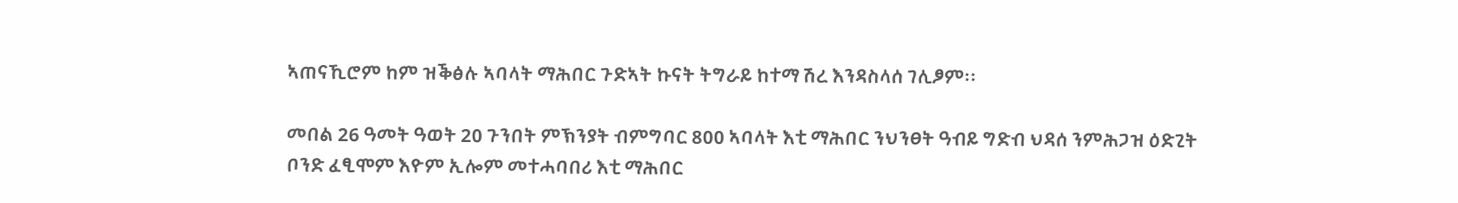ኣጠናኺሮም ከም ዝቕፅሉ ኣባላት ማሕበር ጉድኣት ኩናት ትግራይ ከተማ ሽረ እንዳስላሰ ገሊፆም፡፡

መበል 26 ዓመት ዓወት 20 ጉንበት ምኽንያት ብምግባር 800 ኣባላት እቲ ማሕበር ንህንፀት ዓብይ ግድብ ህዳሰ ንምሕጋዝ ዕድጊት ቦንድ ፈፂሞም እዮም ኢሎም መተሓባበሪ እቲ ማሕበር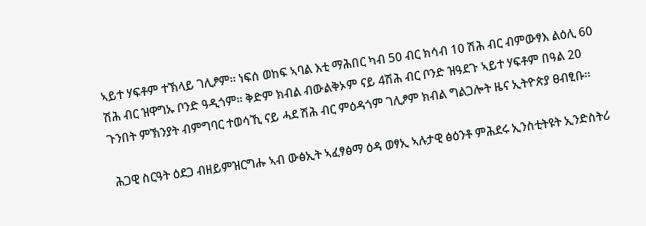ኣይተ ሃፍቶም ተኽላይ ገሊፆም፡፡ ነፍሰ ወከፍ ኣባል እቲ ማሕበር ካብ 50 ብር ክሳብ 10 ሽሕ ብር ብምውፃእ ልዕሊ 60 ሽሕ ብር ዝዋግኡ ቦንድ ዓዲጎም፡፡ ቅድም ክብል ብውልቅኦም ናይ 4ሽሕ ብር ቦንድ ዝዓደጉ ኣይተ ሃፍቶም በዓል 20 ጉንበት ምኽንያት ብምግባር ተወሳኺ ናይ ሓደ ሽሕ ብር ምዕዳጎም ገሊፆም ክብል ግልጋሎት ዜና ኢትዮጵያ ፀብፂቡ፡፡

 ሕጋዊ ስርዓት ዕደጋ ብዘይምዝርግሑ ኣብ ውፅኢት ኣፈፃፅማ ዕዳ ወፃኢ ኣሉታዊ ፅዕንቶ ምሕደሩ ኢንስቲትዩት ኢንድስትሪ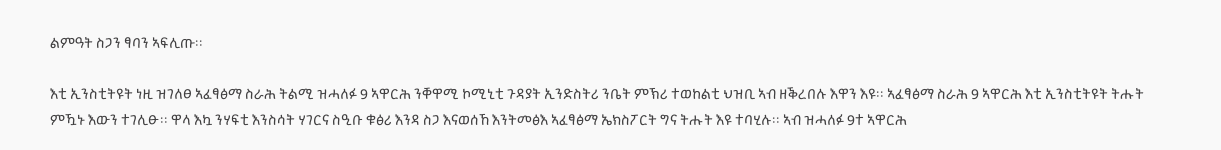ልምዓት ስጋን ፃባን ኣፍሊጡ፡፡

እቲ ኢንስቲትዩት ነዚ ዝገለፀ ኣፈፃፅማ ስራሕ ትልሚ ዝሓለፉ 9 ኣዋርሕ ንቐዋሚ ኮሚኒቲ ጉዳያት ኢንድስትሪ ንቤት ምኽሪ ተወከልቲ ህዝቢ ኣብ ዘቕረበሉ እዋን እዩ፡፡ ኣፈፃፅማ ስራሕ 9 ኣዋርሕ እቲ ኢንስቲትዩት ትሑት ምዃኑ እውን ተገሊፁ፡፡ ዋላ እኳ ንሃፍቲ እንስሳት ሃገርና ስዒቡ ቁፅሪ እንዳ ስጋ እናወሰኸ እንትመፅእ ኣፈፃፅማ ኤክስፖርት ግና ትሑት እዩ ተባሂሉ፡፡ ኣብ ዝሓለፉ 9ተ ኣዋርሕ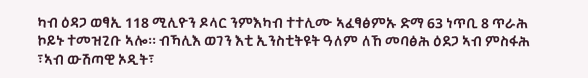ካብ ዕዳጋ ወፃኢ 118 ሚሊዮን ዶላር ንምእካብ ተተሊሙ ኣፈፃፅምኡ ድማ 63 ነጥቢ 8 ጥራሕ ኮይኑ ተመዝጊቡ ኣሎ፡፡ ብኻሊእ ወገን እቲ ኢንስቲትዩት ዓለም ለኸ መባፅሕ ዕደጋ ኣብ ምስፋሕ ፣ኣብ ውሽጣዊ ኦዲት፣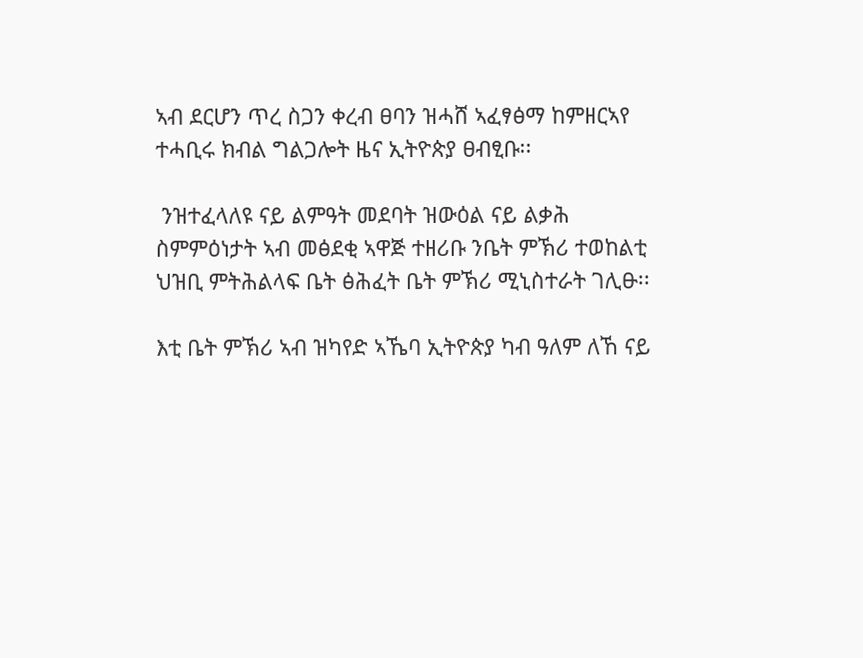ኣብ ደርሆን ጥረ ስጋን ቀረብ ፀባን ዝሓሸ ኣፈፃፅማ ከምዘርኣየ ተሓቢሩ ክብል ግልጋሎት ዜና ኢትዮጵያ ፀብፂቡ፡፡

 ንዝተፈላለዩ ናይ ልምዓት መደባት ዝውዕል ናይ ልቃሕ ስምምዕነታት ኣብ መፅደቂ ኣዋጅ ተዘሪቡ ንቤት ምኽሪ ተወከልቲ ህዝቢ ምትሕልላፍ ቤት ፅሕፈት ቤት ምኽሪ ሚኒስተራት ገሊፁ፡፡

እቲ ቤት ምኽሪ ኣብ ዝካየድ ኣኼባ ኢትዮጵያ ካብ ዓለም ለኸ ናይ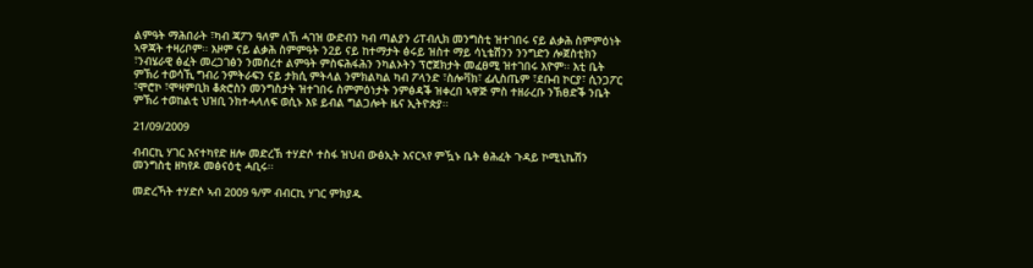ልምዓት ማሕበራት ፣ካብ ጃፖን ዓለም ለኸ ሓገዝ ውድብን ካብ ጣልያን ሪፐብሊክ መንግስቲ ዝተገበሩ ናይ ልቃሕ ስምምዕነት ኣዋጃት ተዛሪቦም፡፡ እዞም ናይ ልቃሕ ስምምዓት ን2ይ ናይ ከተማታት ፅሩይ ዝስተ ማይ ሳኒቴሽንን ንንግድን ሎጀስቲክን ፣ንብሄራዊ ፅፈት መረጋገፅን ንመሰረተ ልምዓት ምስፍሕፋሕን ንካልኦትን ፕሮጀክታት መፈፀሚ ዝተገበሩ እዮም፡፡ እቲ ቤት ምኽሪ ተወሳኺ ግብሪ ንምትራፍን ናይ ታክሲ ምትላል ንምክልካል ካብ ፖላንድ ፣ስሎቫክ፣ ፊሊስጤም ፣ደቡብ ኮርያ፣ ሲንጋፖር ፣ሞሮኮ ፣ሞዛምቢክ ቆጵሮስን መንግስታት ዝተገበሩ ስምምዕነታት ንምፅዳቕ ዝቀረበ ኣዋጅ ምስ ተዘራረቡ ንኽፀድቕ ንቤት ምኽሪ ተወከልቲ ህዝቢ ንክተሓላለፍ ወሲኑ እዩ ይብል ግልጋሎት ዜና ኢትዮጵያ፡፡

21/09/2009

ብብርኪ ሃገር እናተካየድ ዘሎ መድረኽ ተሃድሶ ተስፋ ዝህብ ውፅኢት እናርኣየ ምዃኑ ቤት ፅሕፈት ጉዳይ ኮሚኒኬሽን መንግስቲ ዘካየዶ መፅናዕቲ ሓቢሩ፡፡

መድረኻት ተሃድሶ ኣብ 2009 ዓ/ም ብብርኪ ሃገር ምክያዱ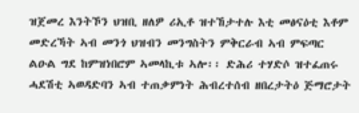ዝጀመረ እንትኾን ህዝቢ ዘለዎ ሪኢቶ ዝተኸታተሉ እቲ መፅናዕቲ እቶም መድረኻት ኣብ መንጎ ህዝብን መንግስትን ምቅርራብ ኣብ ምፍጣር ልዑል ግደ ከምዝነበሮም ኣመላኪቱ ኣሎ፡፡ ድሕሪ ተሃድሶ ዝተፈጠሩ ሓደሽቲ ኣወዳድባን ኣብ ተጠቃምነት ሕብረተሰብ ዘበረታትዕ ጅማሮታት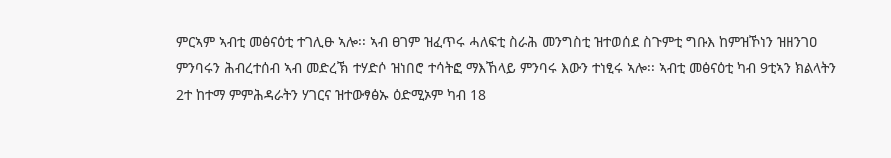ምርኣም ኣብቲ መፅናዕቲ ተገሊፁ ኣሎ፡፡ ኣብ ፀገም ዝፈጥሩ ሓለፍቲ ስራሕ መንግስቲ ዝተወሰደ ስጉምቲ ግቡእ ከምዝኾነን ዝዘንገዐ ምንባሩን ሕብረተሰብ ኣብ መድረኽ ተሃድሶ ዝነበሮ ተሳትፎ ማእኸላይ ምንባሩ እውን ተነፂሩ ኣሎ፡፡ ኣብቲ መፅናዕቲ ካብ 9ቲኣን ክልላትን 2ተ ከተማ ምምሕዳራትን ሃገርና ዝተውፃፅኡ ዕድሚኦም ካብ 18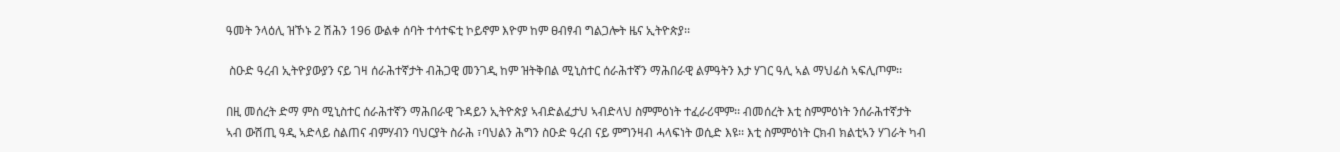ዓመት ንላዕሊ ዝኾኑ 2 ሽሕን 196 ውልቀ ሰባት ተሳተፍቲ ኮይኖም እዮም ከም ፀብፃብ ግልጋሎት ዜና ኢትዮጵያ፡፡

 ስዑድ ዓረብ ኢትዮያውያን ናይ ገዛ ሰራሕተኛታት ብሕጋዊ መንገዲ ከም ዝትቅበል ሚኒስተር ሰራሕተኛን ማሕበራዊ ልምዓትን እታ ሃገር ዓሊ ኣል ማህፊስ ኣፍሊጦም፡፡

በዚ መሰረት ድማ ምስ ሚኒስተር ሰራሕተኛን ማሕበራዊ ጉዳይን ኢትዮጵያ ኣብድልፈታህ ኣብድላህ ስምምዕነት ተፈራሪሞም፡፡ ብመሰረት እቲ ስምምዕነት ንሰራሕተኛታት ኣብ ውሽጢ ዓዲ ኣድላይ ስልጠና ብምሃብን ባህርያት ስራሕ ፣ባህልን ሕግን ስዑድ ዓረብ ናይ ምግንዛብ ሓላፍነት ወሲድ እዩ፡፡ እቲ ስምምዕነት ርክብ ክልቲኣን ሃገራት ካብ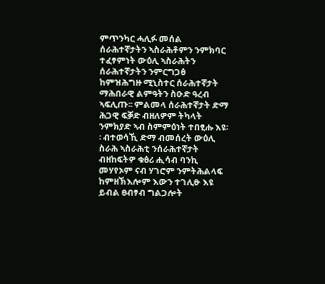ምጥንካር ሓሊፉ መሰል ሰራሕተኛታትን ኣስራሕቶምን ንምክባር ተፈፃምነት ውዕሊ ኣስራሕትን ሰራሕተኛታትን ንምርግጋፅ ከምዝሕግዙ ሚኒስተር ሰራሕተኛታት ማሕበራዊ ልምዓትን ስዑድ ዓረብ ኣፍሊጡ፡፡ ምልመላ ሰራሕተኛታት ድማ ሕጋዊ ፍቓድ ብዘለዎም ትካላት ንምክያድ ኣብ ስምምዕነት ተበፂሑ እዩ፡፡ ብተወሳኺ ድማ ብመሰረት ውዕሊ ስራሕ ኣስራሕቲ ንሰራሕተኛታት ብዘከፍትዎ ቁፅሪ ሒሳብ ባንኪ መሃየኦም ናብ ሃገሮም ንምትሕልላፍ ከምዘኽእሎም እውን ተገሊፁ እዩ ይብል ፀብፃብ ግልጋሎት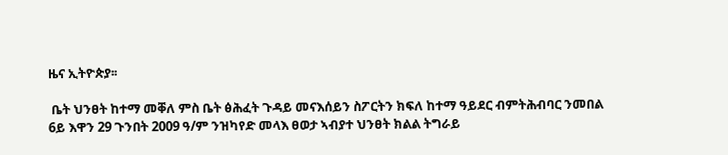ዜና ኢትዮጵያ፡፡

 ቤት ህንፀት ከተማ መቐለ ምስ ቤት ፅሕፈት ጉዳይ መናእሰይን ስፖርትን ክፍለ ከተማ ዓይደር ብምትሕብባር ንመበል 6ይ እዋን 29 ጉንበት 2009 ዓ/ም ንዝካየድ መላእ ፀወታ ኣብያተ ህንፀት ክልል ትግራይ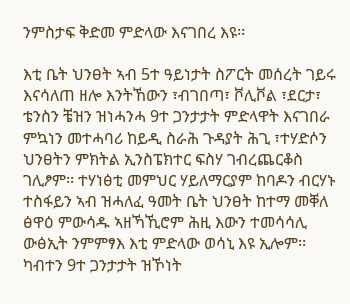ንምስታፍ ቅድመ ምድላው እናገበረ እዩ፡፡

እቲ ቤት ህንፀት ኣብ 5ተ ዓይነታት ስፖርት መሰረት ገይሩ እናሳለጠ ዘሎ እንትኸውን ፣ብገበጣ፣ ቮሊቮል ፣ደርታ፣ ቴንስን ቼዝን ዝነሓንሓ 9ተ ጋንታታት ምድላዋት እናገበራ ምኳነን መተሓባሪ ከይዲ ስራሕ ጉዳያት ሕጊ ፣ተሃድሶን ህንፀትን ምክትል ኢንስፔክተር ፍስሃ ገብረጨርቆስ ገሊፆም፡፡ ተሃነፅቲ መምህር ሃይለማርያም ከባዶን ብርሃኑ ተስፋይን ኣብ ዝሓለፈ ዓመት ቤት ህንፀት ከተማ መቐለ ፅዋዕ ምውሳዱ ኣዘኻኺሮም ሕዚ እውን ተመሳሳሊ ውፅኢት ንምምፃእ እቲ ምድላው ወሳኒ እዩ ኢሎም፡፡ ካብተን 9ተ ጋንታታት ዝኾነት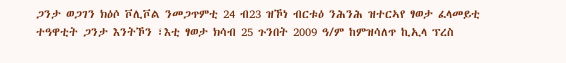ጋንታ ወጋገን ክዕሶ ቮሊቮል ንመጋጥምቲ 24 ብ23 ዝኾነ ብርቱዕ ንሕንሕ ዝተርኣየ ፃወታ ፈላመይቲ ተዓዋቲት ጋንታ እንትኾን ፣እቲ ፃወታ ክሳብ 25 ጉንበት 2009 ዓ/ም ከምዝሳለጥ ኪኢላ ፕረስ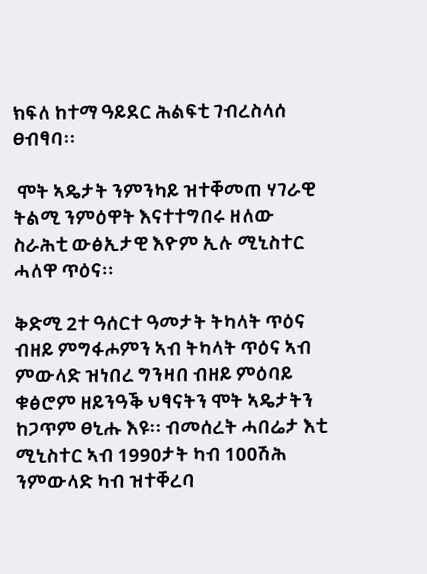ክፍለ ከተማ ዓይደር ሕልፍቲ ገብረስላሰ ፀብፃባ፡፡

 ሞት ኣዴታት ንምንካይ ዝተቐመጠ ሃገራዊ ትልሚ ንምዕዋት እናተተግበሩ ዘለው ስራሕቲ ውፅኢታዊ እዮም ኢሉ ሚኒስተር ሓለዋ ጥዕና፡፡

ቅድሚ 2ተ ዓሰርተ ዓመታት ትካላት ጥዕና ብዘይ ምግፋሖምን ኣብ ትካላት ጥዕና ኣብ ምውላድ ዝነበረ ግንዛበ ብዘይ ምዕባይ ቁፅሮም ዘይንዓቕ ህፃናትን ሞት ኣዴታትን ከጋጥም ፀኒሑ እዩ፡፡ ብመሰረት ሓበሬታ እቲ ሚኒስተር ኣብ 1990ታት ካብ 100ሽሕ ንምውላድ ካብ ዝተቐረባ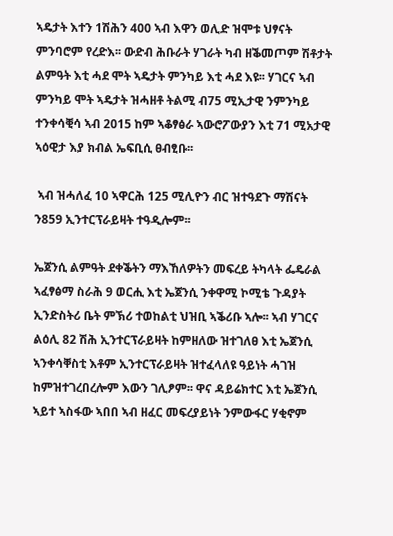ኣዴታት እተን 1ሽሕን 400 ኣብ እዋን ወሊድ ዝሞቱ ህፃናት ምንባሮም የረድእ፡፡ ውድብ ሕቡራት ሃገራት ካብ ዘቕመጦም ሽቶታት ልምዓት እቲ ሓደ ሞት ኣዴታት ምንካይ እቲ ሓደ እዩ፡፡ ሃገርና ኣብ ምንካይ ሞት ኣዴታት ዝሓዘቶ ትልሚ ብ75 ሚኢታዊ ንምንካይ ተንቀሳቒሳ ኣብ 2015 ከም ኣቆፃፅራ ኣውሮፖውያን እቲ 71 ሚአታዊ ኣዕዊታ እያ ክብል ኤፍቢሲ ፀብፂቡ፡፡

 ኣብ ዝሓለፈ 10 ኣዋርሕ 125 ሚሊዮን ብር ዝተዓደጉ ማሽናት ን859 ኢንተርፕራይዛት ተዓዲሎም፡፡

ኤጀንሲ ልምዓት ደቀቕትን ማእኸለዎትን መፍረይ ትካላት ፌዴራል ኣፈፃፅማ ስራሕ 9 ወርሒ እቲ ኤጀንሲ ንቀዋሚ ኮሚቴ ጉዳያት ኢንድስትሪ ቤት ምኽሪ ተወከልቲ ህዝቢ ኣቕሪቡ ኣሎ፡፡ ኣብ ሃገርና ልዕሊ 82 ሽሕ ኢንተርፕራይዛት ከምዘለው ዝተገለፀ እቲ ኤጀንሲ ኣንቀሳቐስቲ እቶም ኢንተርፕራይዛት ዝተፈላለዩ ዓይነት ሓገዝ ከምዝተገረበረሎም እውን ገሊፆም፡፡ ዋና ዳይሬክተር እቲ ኤጀንሲ ኣይተ ኣስፋው ኣበበ ኣብ ዘፈር መፍረያይነት ንምውፋር ሃቂኖም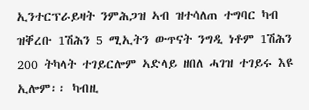ኢንተርፕራይዛት ንምሕጋዝ ኣብ ዝተሳለጠ ተግባር ካብ ዝቐረቡ 1ሽሕን 5 ሚኢትን ውጥናት ንግዲ ነቶም 1ሽሕን 200 ትካላት ተገይርሎም ኣድላይ ዘበለ ሓገዝ ተገይሩ እዩ ኢሎም፡፡ ካብዚ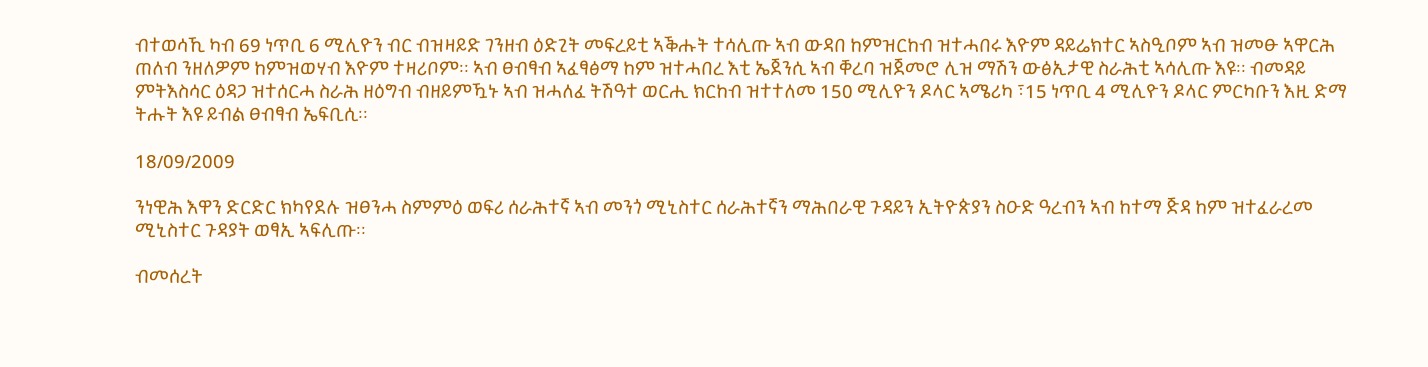ብተወሳኺ ካብ 69 ነጥቢ 6 ሚሊዮን ብር ብዝዛይድ ገንዘብ ዕድጊት መፍረይቲ ኣቕሑት ተሳሊጡ ኣብ ውዳበ ከምዝርከብ ዝተሓበሩ እዮም ዳይሬክተር ኣስዒቦም ኣብ ዝመፁ ኣዋርሕ ጠለብ ንዘለዎም ከምዝወሃብ እዮም ተዛሪቦም፡፡ ኣብ ፀብፃብ ኣፈፃፅማ ከም ዝተሓበረ እቲ ኤጀንሲ ኣብ ቐረባ ዝጀመሮ ሊዝ ማሽን ውፅኢታዊ ስራሕቲ ኣሳሊጡ እዩ፡፡ ብመዳይ ምትእስሳር ዕዳጋ ዝተሰርሓ ስራሕ ዘዕግብ ብዘይምዃኑ ኣብ ዝሓለፈ ትሽዓተ ወርሒ ክርከብ ዝተተለመ 150 ሚሊዮን ዶላር ኣሜሪካ ፣15 ነጥቢ 4 ሚሊዮን ዶላር ምርካቡን እዚ ድማ ትሑት እዩ ይብል ፀብፃብ ኤፍቢሲ፡፡

18/09/2009

ንነዊሕ እዋን ድርድር ክካየደሉ ዝፀንሓ ስምምዕ ወፍሪ ሰራሕተኛ ኣብ መንጎ ሚኒስተር ሰራሕተኛን ማሕበራዊ ጉዳይን ኢትዮጵያን ስዑድ ዓረብን ኣብ ከተማ ጅዳ ከም ዝተፈራረመ ሚኒስተር ጉዳያት ወፃኢ ኣፍሊጡ፡፡

ብመሰረት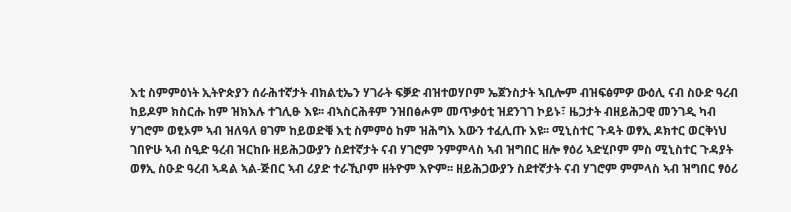እቲ ስምምዕነት ኢትዮጵያን ሰራሕተኛታት ብክልቲኤን ሃገራት ፍቓድ ብዝተወሃቦም ኤጀንስታት ኣቢሎም ብዝፍፅምዎ ውዕሊ ናብ ስዑድ ዓረብ ከይዶም ክስርሑ ከም ዝክእሉ ተገሊፁ እዩ፡፡ ብኣስርሕቶም ንዝበፅሖም መጥቃዕቲ ዝደንገገ ኮይኑ፣ ዜጋታት ብዘይሕጋዊ መንገዲ ካብ ሃገሮም ወፂኦም ኣብ ዝለዓለ ፀገም ከይወድቑ እቲ ስምምዕ ከም ዝሕግእ እውን ተፈሊጡ እዩ፡፡ ሚኒስተር ጉዳት ወፃኢ ዶክተር ወርቅነህ ገበዮሁ ኣብ ስዒድ ዓረብ ዝርከቡ ዘይሕጋውያን ስደተኛታት ናብ ሃገሮም ንምምላስ ኣብ ዝግበር ዘሎ ፃዕሪ ኣድሂቦም ምስ ሚኒስተር ጉዳያት ወፃኢ ስዑድ ዓረብ ኣዳል ኣል-ጅበር ኣብ ሪያድ ተራኺቦም ዘትዮም እዮም፡፡ ዘይሕጋውያን ስደተኛታት ናብ ሃገሮም ምምላስ ኣብ ዝግበር ፃዕሪ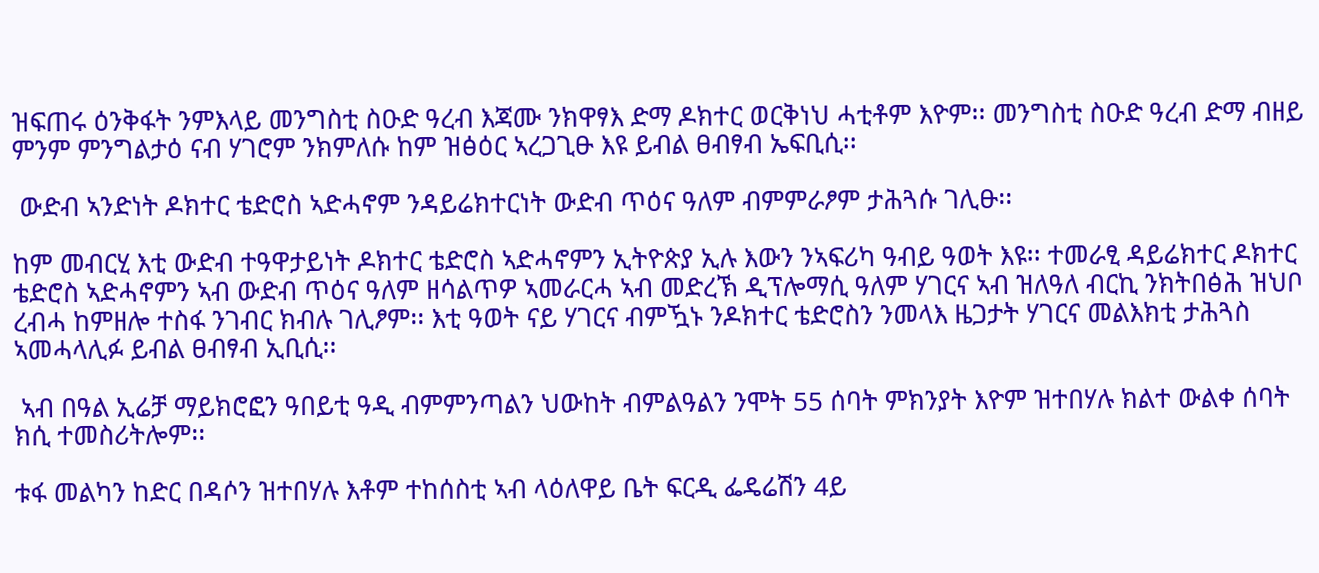ዝፍጠሩ ዕንቅፋት ንምእላይ መንግስቲ ስዑድ ዓረብ እጃሙ ንክዋፃእ ድማ ዶክተር ወርቅነህ ሓቲቶም እዮም፡፡ መንግስቲ ስዑድ ዓረብ ድማ ብዘይ ምንም ምንግልታዕ ናብ ሃገሮም ንክምለሱ ከም ዝፅዕር ኣረጋጊፁ እዩ ይብል ፀብፃብ ኤፍቢሲ፡፡

 ውድብ ኣንድነት ዶክተር ቴድሮስ ኣድሓኖም ንዳይሬክተርነት ውድብ ጥዕና ዓለም ብምምራፆም ታሕጓሱ ገሊፁ፡፡

ከም መብርሂ እቲ ውድብ ተዓዋታይነት ዶክተር ቴድሮስ ኣድሓኖምን ኢትዮጵያ ኢሉ እውን ንኣፍሪካ ዓብይ ዓወት እዩ፡፡ ተመራፂ ዳይሬክተር ዶክተር ቴድሮስ ኣድሓኖምን ኣብ ውድብ ጥዕና ዓለም ዘሳልጥዎ ኣመራርሓ ኣብ መድረኽ ዲፕሎማሲ ዓለም ሃገርና ኣብ ዝለዓለ ብርኪ ንክትበፅሕ ዝህቦ ረብሓ ከምዘሎ ተስፋ ንገብር ክብሉ ገሊፆም፡፡ እቲ ዓወት ናይ ሃገርና ብምዃኑ ንዶክተር ቴድሮስን ንመላእ ዜጋታት ሃገርና መልእክቲ ታሕጓስ ኣመሓላሊፉ ይብል ፀብፃብ ኢቢሲ፡፡

 ኣብ በዓል ኢሬቻ ማይክሮፎን ዓበይቲ ዓዲ ብምምንጣልን ህውከት ብምልዓልን ንሞት 55 ሰባት ምክንያት እዮም ዝተበሃሉ ክልተ ውልቀ ሰባት ክሲ ተመስሪትሎም፡፡

ቱፋ መልካን ከድር በዳሶን ዝተበሃሉ እቶም ተከሰስቲ ኣብ ላዕለዋይ ቤት ፍርዲ ፌዴሬሽን 4ይ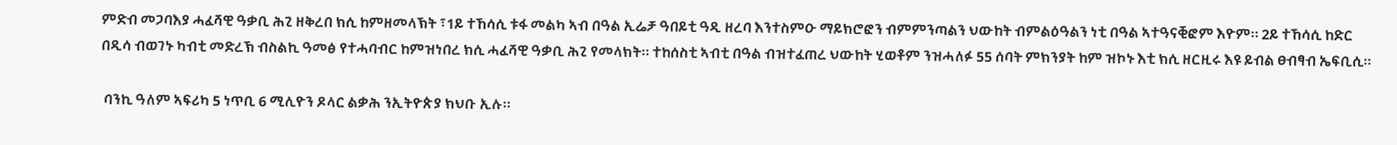ምድብ መጋባእያ ሓፈሻዊ ዓቃቢ ሕጊ ዘቅረበ ክሲ ከምዘመላኽት ፣1ይ ተኸሳሲ ቱፋ መልካ ኣብ በዓል ኢሬቻ ዓበይቲ ዓዲ ዘረባ እንተስምዑ ማይክሮፎን ብምምንጣልን ህውከት ብምልዕዓልን ነቲ በዓል ኣተዓናቒፎም እዮም፡፡ 2ይ ተኸሳሲ ከድር በዲሳ ብወገኑ ካብቲ መድረኽ ብስልኪ ዓመፅ የተሓባብር ከምዝነበረ ክሲ ሓፈሻዊ ዓቃቢ ሕጊ የመላክት፡፡ ተከሰስቲ ኣብቲ በዓል ብዝተፈጠረ ህውከት ሂወቶም ንዝሓለፉ 55 ሰባት ምክንያት ከም ዝኮኑ እቲ ክሲ ዘርዚሩ እዩ ይብል ፀብፃብ ኤፍቢሲ፡፡

 ባንኪ ዓለም ኣፍሪካ 5 ነጥቢ 6 ሚሊዮን ዶላር ልቃሕ ንኢትዮጵያ ክህቡ ኢሉ፡፡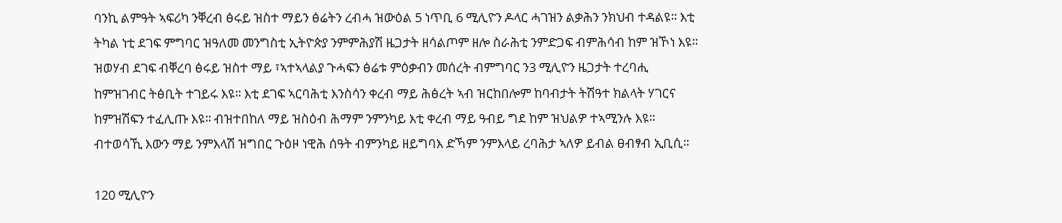ባንኪ ልምዓት ኣፍሪካ ንቐረብ ፅሩይ ዝስተ ማይን ፅሬትን ረብሓ ዝውዕል 5 ነጥቢ 6 ሚሊዮን ዶላር ሓገዝን ልቃሕን ንክህብ ተዳልዩ፡፡ እቲ ትካል ነቲ ደገፍ ምግባር ዝዓለመ መንግስቲ ኢትዮጵያ ንምምሕያሽ ዜጋታት ዘሳልጦም ዘሎ ስራሕቲ ንምድጋፍ ብምሕሳብ ከም ዝኾነ እዩ፡፡ ዝወሃብ ደገፍ ብቐረባ ፅሩይ ዝስተ ማይ ፣ኣተኣላልያ ጉሓፍን ፅሬቱ ምዕቃብን መሰረት ብምግባር ን3 ሚሊዮን ዜጋታት ተረባሒ ከምዝገብር ትፅቢት ተገይሩ እዩ፡፡ እቲ ደገፍ ኣርባሕቲ እንስሳን ቀረብ ማይ ሕፅረት ኣብ ዝርከበሎም ከባብታት ትሽዓተ ክልላት ሃገርና ከምዝሽፍን ተፈሊጡ እዩ፡፡ ብዝተበከለ ማይ ዝስዕብ ሕማም ንምንካይ እቲ ቀረብ ማይ ዓብይ ግደ ከም ዝህልዎ ተኣሚንሉ እዩ፡፡ ብተወሳኺ እውን ማይ ንምእላሽ ዝግበር ጉዕዞ ነዊሕ ሰዓት ብምንካይ ዘይግባእ ድኻም ንምእላይ ረባሕታ ኣለዎ ይብል ፀብፃብ ኢቢሲ፡፡

120 ሚሊዮን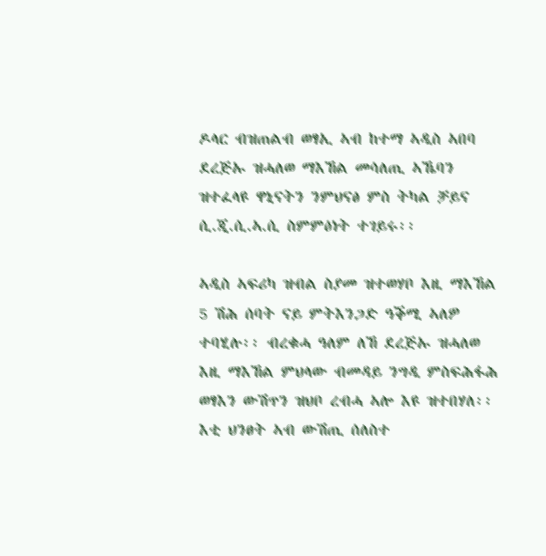ዶላር ብዝጠልብ ወፃኢ ኣብ ከተማ ኣዲስ ኣበባ ደረጅኡ ዝሓለወ ማእኸል መሳለጢ ኣኼባን ዝተፈላዩ ዋኒናትን ንምህናፅ ምስ ትካል ቻይና ሲ.ጂ.ሲ.ኣ.ሲ ስምምዕነት ተገይሩ፡፡

ኣዲስ ኣፍሪካ ዝብል ስያመ ዝተወሃቦ እዚ ማእኸል 5 ሽሕ ሰባት ናይ ምትእንጋድ ዓቕሚ ኣለዎ ተባሂሉ፡፡ ብረቁሓ ዓለም ለኸ ደረጅኡ ዝሓለወ እዚ ማእኸል ምህላው ብመዳይ ንግዲ ምስፍሕፋሕ ወፃእን ውሽጥን ዝህቦ ረብሓ ኣሎ እዩ ዝተበሃለ፡፡ እቲ ህንፀት ኣብ ውሽጢ ሰለስተ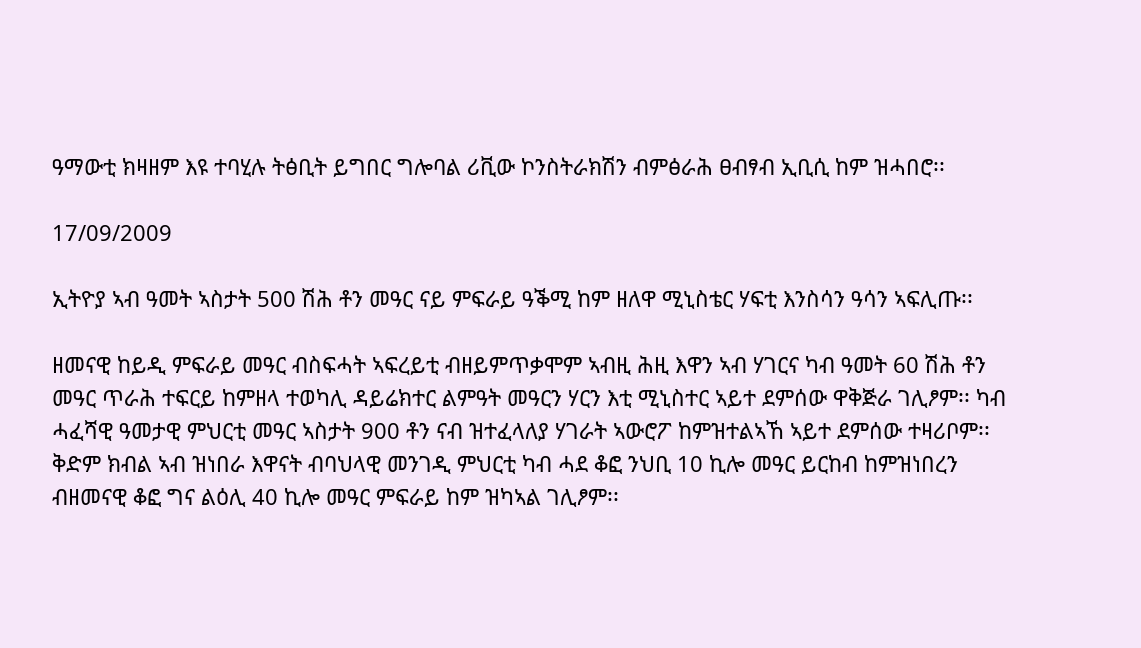ዓማውቲ ክዛዘም እዩ ተባሂሉ ትፅቢት ይግበር ግሎባል ሪቪው ኮንስትራክሽን ብምፅራሕ ፀብፃብ ኢቢሲ ከም ዝሓበሮ፡፡

17/09/2009

ኢትዮያ ኣብ ዓመት ኣስታት 500 ሽሕ ቶን መዓር ናይ ምፍራይ ዓቕሚ ከም ዘለዋ ሚኒስቴር ሃፍቲ እንስሳን ዓሳን ኣፍሊጡ፡፡

ዘመናዊ ከይዲ ምፍራይ መዓር ብስፍሓት ኣፍረይቲ ብዘይምጥቃሞም ኣብዚ ሕዚ እዋን ኣብ ሃገርና ካብ ዓመት 60 ሽሕ ቶን መዓር ጥራሕ ተፍርይ ከምዘላ ተወካሊ ዳይሬክተር ልምዓት መዓርን ሃርን እቲ ሚኒስተር ኣይተ ደምሰው ዋቅጅራ ገሊፆም፡፡ ካብ ሓፈሻዊ ዓመታዊ ምህርቲ መዓር ኣስታት 900 ቶን ናብ ዝተፈላለያ ሃገራት ኣውሮፖ ከምዝተልኣኸ ኣይተ ደምሰው ተዛሪቦም፡፡ ቅድም ክብል ኣብ ዝነበራ እዋናት ብባህላዊ መንገዲ ምህርቲ ካብ ሓደ ቆፎ ንህቢ 10 ኪሎ መዓር ይርከብ ከምዝነበረን ብዘመናዊ ቆፎ ግና ልዕሊ 40 ኪሎ መዓር ምፍራይ ከም ዝካኣል ገሊፆም፡፡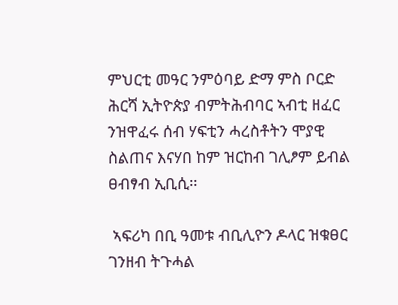ምህርቲ መዓር ንምዕባይ ድማ ምስ ቦርድ ሕርሻ ኢትዮጵያ ብምትሕብባር ኣብቲ ዘፈር ንዝዋፈሩ ሰብ ሃፍቲን ሓረስቶትን ሞያዊ ስልጠና እናሃበ ከም ዝርከብ ገሊፆም ይብል ፀብፃብ ኢቢሲ፡፡

 ኣፍሪካ በቢ ዓመቱ ብቢሊዮን ዶላር ዝቁፀር ገንዘብ ትጉሓል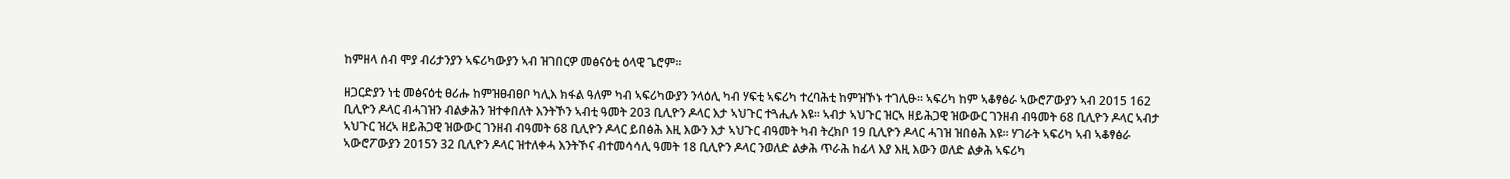ከምዘላ ሰብ ሞያ ብሪታንያን ኣፍሪካውያን ኣብ ዝገበርዎ መፅናዕቲ ዕላዊ ጌሮም፡፡

ዘጋርድያን ነቲ መፅናዕቲ ፀሪሑ ከምዝፀብፀቦ ካሊእ ክፋል ዓለም ካብ ኣፍሪካውያን ንላዕሊ ካብ ሃፍቲ ኣፍሪካ ተረባሕቲ ከምዝኾኑ ተገሊፁ፡፡ ኣፍሪካ ከም ኣቆፃፅራ ኣውሮፖውያን ኣብ 2015 162 ቢሊዮን ዶላር ብሓገዝን ብልቃሕን ዝተቀበለት እንትኾን ኣብቲ ዓመት 203 ቢሊዮን ዶላር እታ ኣህጉር ተጓሒሉ እዩ፡፡ ኣብታ ኣህጉር ዝርኣ ዘይሕጋዊ ዝውውር ገንዘብ ብዓመት 68 ቢሊዮን ዶላር ኣብታ ኣህጉር ዝረኣ ዘይሕጋዊ ዝውውር ገንዘብ ብዓመት 68 ቢሊዮን ዶላር ይበፅሕ እዚ እውን እታ ኣህጉር ብዓመት ካብ ትረክቦ 19 ቢሊዮን ዶላር ሓገዝ ዝበፅሕ እዩ፡፡ ሃገራት ኣፍሪካ ኣብ ኣቆፃፅራ ኣውሮፖውያን 2015ን 32 ቢሊዮን ዶላር ዝተለቀሓ እንትኾና ብተመሳሳሊ ዓመት 18 ቢሊዮን ዶላር ንወለድ ልቃሕ ጥራሕ ከፊላ እያ እዚ እውን ወለድ ልቃሕ ኣፍሪካ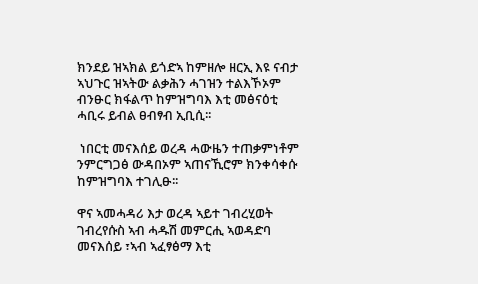ክንደይ ዝኣክል ይጎድኣ ከምዘሎ ዘርኢ እዩ ናብታ ኣህጉር ዝኣትው ልቃሕን ሓገዝን ተልእኾኦም ብንፁር ክፋልጥ ከምዝግባእ እቲ መፅናዕቲ ሓቢሩ ይብል ፀብፃብ ኢቢሲ፡፡

 ነበርቲ መናእሰይ ወረዳ ሓውዜን ተጠቃምነቶም ንምርግጋፅ ውዳበኦም ኣጠናኺሮም ክንቀሳቀሱ ከምዝግባእ ተገሊፁ፡፡

ዋና ኣመሓዳሪ እታ ወረዳ ኣይተ ገብረሂወት ገብረየሱስ ኣብ ሓዱሽ መምርሒ ኣወዳድባ መናእሰይ ፣ኣብ ኣፈፃፅማ እቲ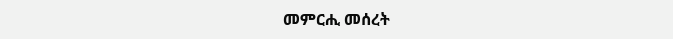መምርሒ መሰረት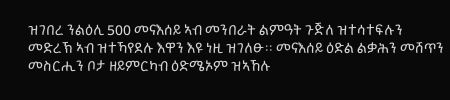ዝገበረ ንልዕሊ 500 መናእሰይ ኣብ መንበራት ልምዓት ጉጅለ ዝተሳተፍሉን መድረኽ ኣብ ዝተኻየደሉ እዋን እዩ ነዚ ዝገለፁ፡፡ መናእሰይ ዕድል ልቃሕን መሸጥን መስርሒን ቦታ ዘይምርካብ ዕድሜኦም ዝኣኸሉ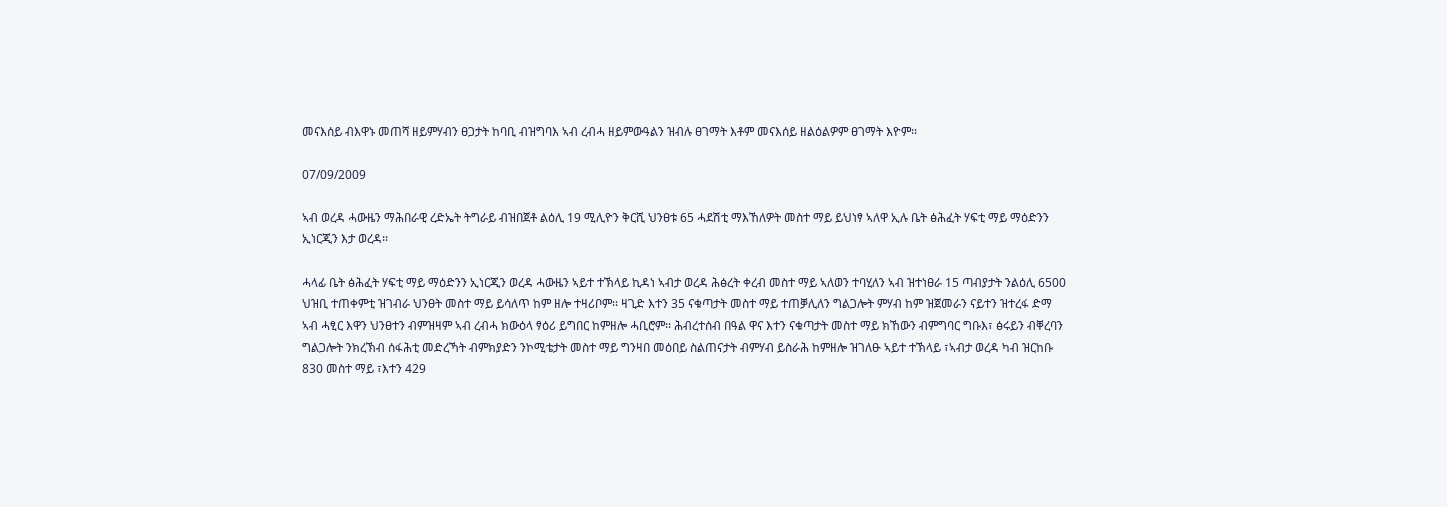መናእሰይ ብእዋኑ መጠሻ ዘይምሃብን ፀጋታት ከባቢ ብዝግባእ ኣብ ረብሓ ዘይምውዓልን ዝብሉ ፀገማት እቶም መናእሰይ ዘልዕልዎም ፀገማት እዮም፡፡

07/09/2009

ኣብ ወረዳ ሓውዜን ማሕበራዊ ረድኤት ትግራይ ብዝበጀቶ ልዕሊ 19 ሚሊዮን ቅርሺ ህንፀቱ 65 ሓደሽቲ ማእኸለዎት መስተ ማይ ይህነፃ ኣለዋ ኢሉ ቤት ፅሕፈት ሃፍቲ ማይ ማዕድንን ኢነርጂን እታ ወረዳ፡፡

ሓላፊ ቤት ፅሕፈት ሃፍቲ ማይ ማዕድንን ኢነርጂን ወረዳ ሓውዜን ኣይተ ተኽላይ ኪዳነ ኣብታ ወረዳ ሕፅረት ቀረብ መስተ ማይ ኣለወን ተባሂለን ኣብ ዝተነፀራ 15 ጣብያታት ንልዕሊ 6500 ህዝቢ ተጠቀምቲ ዝገብራ ህንፀት መስተ ማይ ይሳለጥ ከም ዘሎ ተዛሪቦም፡፡ ዛጊድ እተን 35 ናቁጣታት መስተ ማይ ተጠቓሊለን ግልጋሎት ምሃብ ከም ዝጀመራን ናይተን ዝተረፋ ድማ ኣብ ሓፂር እዋን ህንፀተን ብምዝዛም ኣብ ረብሓ ክውዕላ ፃዕሪ ይግበር ከምዘሎ ሓቢሮም፡፡ ሕብረተሰብ በዓል ዋና እተን ናቁጣታት መስተ ማይ ክኸውን ብምግባር ግቡእ፣ ፅሩይን ብቐረባን ግልጋሎት ንክረኽብ ሰፋሕቲ መድረኻት ብምክያድን ንኮሚቴታት መስተ ማይ ግንዛበ መዕበይ ስልጠናታት ብምሃብ ይስራሕ ከምዘሎ ዝገለፁ ኣይተ ተኽላይ ፣ኣብታ ወረዳ ካብ ዝርከቡ 830 መስተ ማይ ፣እተን 429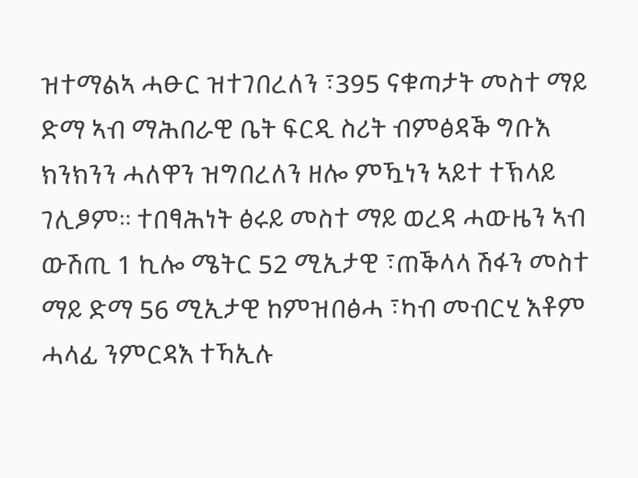ዝተማልኣ ሓፁር ዝተገበረለን ፣395 ናቁጣታት መስተ ማይ ድማ ኣብ ማሕበራዊ ቤት ፍርዲ ስሪት ብምፅዳቕ ግቡእ ክንክንን ሓለዋን ዝግበረለን ዘሎ ምዃነን ኣይተ ተኽላይ ገሊፆም፡፡ ተበፃሕነት ፅሩይ መስተ ማይ ወረዳ ሓውዜን ኣብ ውሽጢ 1 ኪሎ ሜትር 52 ሚኢታዊ ፣ጠቕላላ ሽፋን መስተ ማይ ድማ 56 ሚኢታዊ ከምዝበፅሓ ፣ካብ መብርሂ እቶም ሓላፊ ንምርዳእ ተኻኢሉ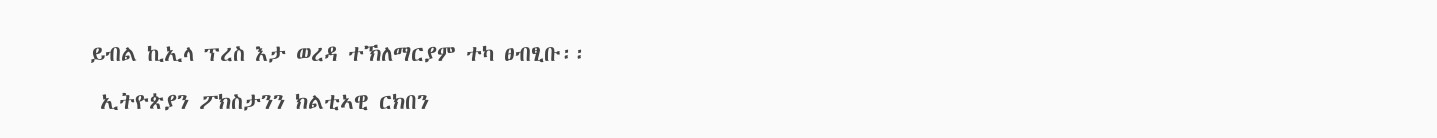ይብል ኪኢላ ፕረስ እታ ወረዳ ተኽለማርያም ተካ ፀብፂቡ፡፡

 ኢትዮጵያን ፖክስታንን ክልቲኣዊ ርክበን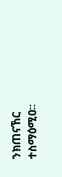ንክጠናኸር ተስማዕሚዐ፡፡